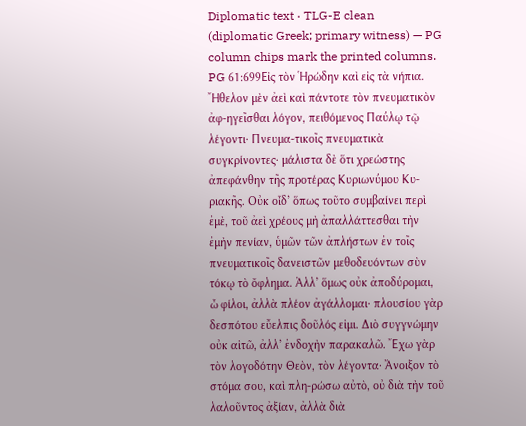Diplomatic text · TLG-E clean (diplomatic Greek; primary witness) — PG column chips mark the printed columns.
PG 61:699Εἰς τὸν Ἡρώδην καὶ εἰς τὰ νήπια. Ἤθελον μὲν ἀεὶ καὶ πάντοτε τὸν πνευματικὸν ἀφ-ηγεῖσθαι λόγον, πειθόμενος Παύλῳ τῷ λέγοντι· Πνευμα-τικοῖς πνευματικὰ συγκρίνοντες· μάλιστα δὲ ὅτι χρεώστης ἀπεφάνθην τῆς προτέρας Κυριωνύμου Κυ-ριακῆς. Οὐκ οἶδ’ ὅπως τοῦτο συμβαίνει περὶ ἐμὲ, τοῦ ἀεὶ χρέους μὴ ἀπαλλάττεσθαι τὴν ἐμὴν πενίαν, ὑμῶν τῶν ἀπλήστων ἐν τοῖς πνευματικοῖς δανειστῶν μεθοδευόντων σὺν τόκῳ τὸ ὄφλημα. Ἀλλ’ ὅμως οὐκ ἀποδύρομαι, ὦ φίλοι, ἀλλὰ πλέον ἀγάλλομαι· πλουσίου γὰρ δεσπότου εὔελπις δοῦλός εἰμι. Διὸ συγγνώμην οὐκ αἰτῶ, ἀλλ’ ἐνδοχὴν παρακαλῶ. Ἔχω γὰρ τὸν λογοδότην Θεὸν, τὸν λέγοντα· Ἄνοιξον τὸ στόμα σου, καὶ πλη-ρώσω αὐτὸ, οὐ διὰ τὴν τοῦ λαλοῦντος ἀξίαν, ἀλλὰ διὰ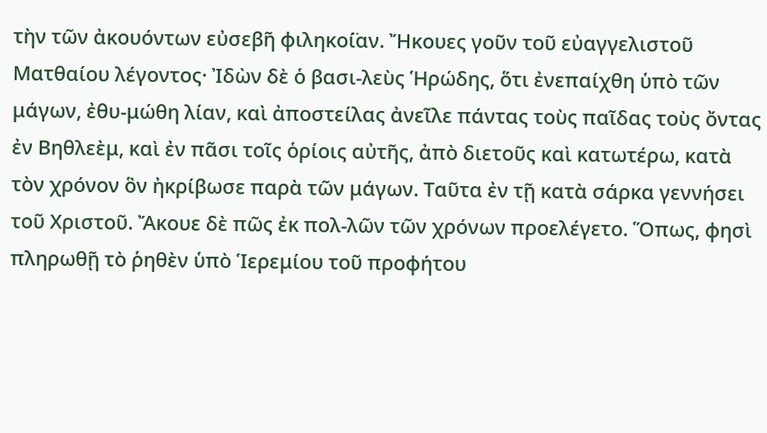τὴν τῶν ἀκουόντων εὐσεβῆ φιληκοί̈αν. Ἤκουες γοῦν τοῦ εὐαγγελιστοῦ Ματθαίου λέγοντος· Ἰδὼν δὲ ὁ βασι-λεὺς Ἡρώδης, ὅτι ἐνεπαίχθη ὑπὸ τῶν μάγων, ἐθυ-μώθη λίαν, καὶ ἀποστείλας ἀνεῖλε πάντας τοὺς παῖδας τοὺς ὄντας ἐν Βηθλεὲμ, καὶ ἐν πᾶσι τοῖς ὁρίοις αὐτῆς, ἀπὸ διετοῦς καὶ κατωτέρω, κατὰ τὸν χρόνον ὃν ἠκρίβωσε παρὰ τῶν μάγων. Ταῦτα ἐν τῇ κατὰ σάρκα γεννήσει τοῦ Χριστοῦ. Ἄκουε δὲ πῶς ἐκ πολ-λῶν τῶν χρόνων προελέγετο. Ὅπως, φησὶ πληρωθῇ τὸ ῥηθὲν ὑπὸ Ἱερεμίου τοῦ προφήτου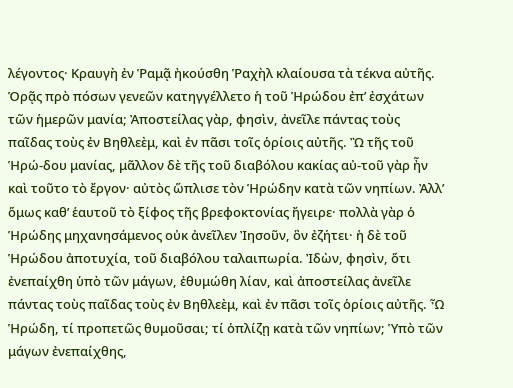λέγοντος· Κραυγὴ ἐν Ῥαμᾷ ἠκούσθη Ῥαχὴλ κλαίουσα τὰ τέκνα αὐτῆς. Ὁρᾷς πρὸ πόσων γενεῶν κατηγγέλλετο ἡ τοῦ Ἡρώδου ἐπ’ ἐσχάτων τῶν ἡμερῶν μανία; Ἀποστείλας γὰρ, φησὶν, ἀνεῖλε πάντας τοὺς παῖδας τοὺς ἐν Βηθλεὲμ, καὶ ἐν πᾶσι τοῖς ὁρίοις αὐτῆς. Ὢ τῆς τοῦ Ἡρώ-δου μανίας, μᾶλλον δὲ τῆς τοῦ διαβόλου κακίας αὐ-τοῦ γὰρ ἦν καὶ τοῦτο τὸ ἔργον· αὐτὸς ὥπλισε τὸν Ἡρώδην κατὰ τῶν νηπίων. Ἀλλ’ ὅμως καθ’ ἑαυτοῦ τὸ ξίφος τῆς βρεφοκτονίας ἤγειρε· πολλὰ γὰρ ὁ Ἡρώδης μηχανησάμενος οὐκ ἀνεῖλεν Ἰησοῦν, ὃν ἐζήτει· ἡ δὲ τοῦ Ἡρώδου ἀποτυχία, τοῦ διαβόλου ταλαιπωρία. Ἰδὼν, φησὶν, ὅτι ἐνεπαίχθη ὑπὸ τῶν μάγων, ἐθυμώθη λίαν, καὶ ἀποστείλας ἀνεῖλε πάντας τοὺς παῖδας τοὺς ἐν Βηθλεὲμ, καὶ ἐν πᾶσι τοῖς ὁρίοις αὐτῆς. Ὦ Ἡρώδη, τί προπετῶς θυμοῦσαι; τί ὁπλίζῃ κατὰ τῶν νηπίων; Ὑπὸ τῶν μάγων ἐνεπαίχθης,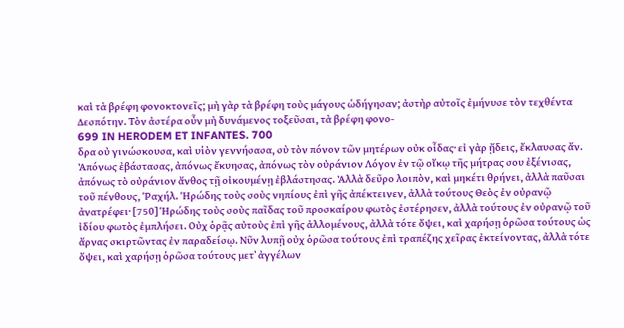καὶ τὰ βρέφη φονοκτονεῖς; μὴ γὰρ τὰ βρέφη τοὺς μάγους ὡδήγησαν; ἀστὴρ αὐτοῖς ἐμήνυσε τὸν τεχθέντα Δεσπότην. Τὸν ἀστέρα οὖν μὴ δυνάμενος τοξεῦσαι, τὰ βρέφη φονο-
699 IN HERODEM ET INFANTES. 700
δρα οὐ γινώσκουσα, καὶ υἱὸν γεννήσασα, σὺ τὸν πόνον τῶν μητέρων οὐκ οἶδας· εἰ γὰρ ᾔδεις, ἔκλαυσας ἄν. Ἀπόνως ἐβάστασας, ἀπόνως ἔκυησας, ἀπόνως τὸν οὐράνιον Λόγον ἐν τῷ οἴκῳ τῆς μήτρας σου ἐξένισας, ἀπόνως τὸ οὐράνιον ἄνθος τῇ οἰκουμένῃ ἐβλάστησας. Ἀλλὰ δεῦρο λοιπὸν, καὶ μηκέτι θρήνει, ἀλλὰ παῦσαι τοῦ πένθους, Ῥαχήλ. Ἡρώδης τοὺς σοὺς νηπίους ἐπὶ γῆς ἀπέκτεινεν, ἀλλὰ τούτους Θεὸς ἐν οὐρανῷ ἀνατρέφει· [750] Ἡρώδης τοὺς σοὺς παῖδας τοῦ προσκαίρου φωτὸς ἐστέρησεν, ἀλλὰ τούτους ἐν οὐρανῷ τοῦ ἰδίου φωτὸς ἐμπλήσει. Οὐχ ὁρᾷς αὐτοὺς ἐπὶ γῆς ἀλλομένους, ἀλλὰ τότε ὄψει, καὶ χαρήσῃ ὁρῶσα τούτους ὡς ἄρνας σκιρτῶντας ἐν παραδείσῳ. Νῦν λυπῇ οὐχ ὁρῶσα τούτους ἐπὶ τραπέζης χεῖρας ἐκτείνοντας, ἀλλὰ τότε ὄψει, καὶ χαρήσῃ ὁρῶσα τούτους μετ᾿ ἀγγέλων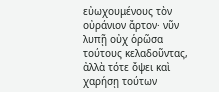εὐωχουμένους τὸν οὐράνιον ἄρτον· νῦν λυπῇ οὐχ ὁρῶσα τούτους κελαδοῦντας, ἀλλὰ τότε ὄψει καὶ χαρήσῃ τούτων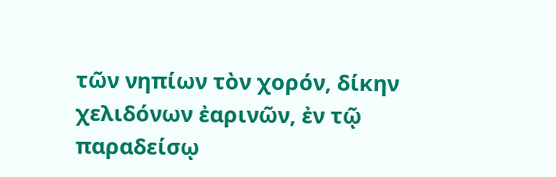τῶν νηπίων τὸν χορόν, δίκην χελιδόνων ἐαρινῶν, ἐν τῷ παραδείσῳ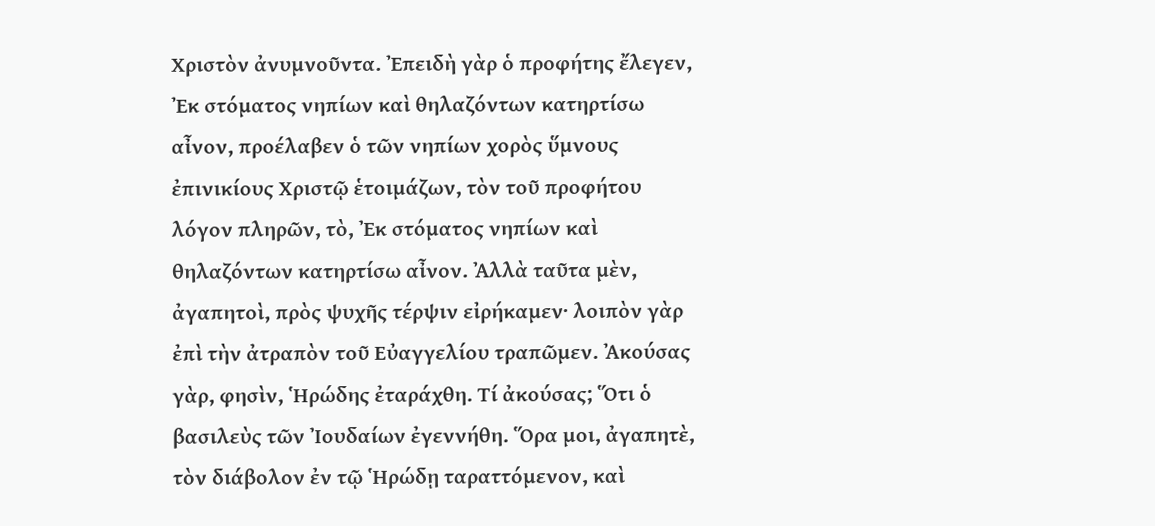Χριστὸν ἀνυμνοῦντα. Ἐπειδὴ γὰρ ὁ προφήτης ἔλεγεν, Ἐκ στόματος νηπίων καὶ θηλαζόντων κατηρτίσω αἶνον, προέλαβεν ὁ τῶν νηπίων χορὸς ὕμνους ἐπινικίους Χριστῷ ἑτοιμάζων, τὸν τοῦ προφήτου λόγον πληρῶν, τὸ, Ἐκ στόματος νηπίων καὶ θηλαζόντων κατηρτίσω αἶνον. Ἀλλὰ ταῦτα μὲν, ἀγαπητοὶ, πρὸς ψυχῆς τέρψιν εἰρήκαμεν· λοιπὸν γὰρ ἐπὶ τὴν ἀτραπὸν τοῦ Εὐαγγελίου τραπῶμεν. Ἀκούσας γὰρ, φησὶν, Ἡρώδης ἐταράχθη. Τί ἀκούσας; Ὅτι ὁ βασιλεὺς τῶν Ἰουδαίων ἐγεννήθη. Ὅρα μοι, ἀγαπητὲ, τὸν διάβολον ἐν τῷ Ἡρώδῃ ταραττόμενον, καὶ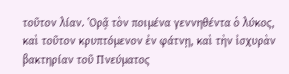τοῦτον λίαν. Ὁρᾷ τὸν ποιμένα γεννηθέντα ὁ λύκος, καὶ τοῦτον κρυπτόμενον ἐν φάτνῃ, καὶ τὴν ἰσχυρὰν βακτηρίαν τοῦ Πνεύματος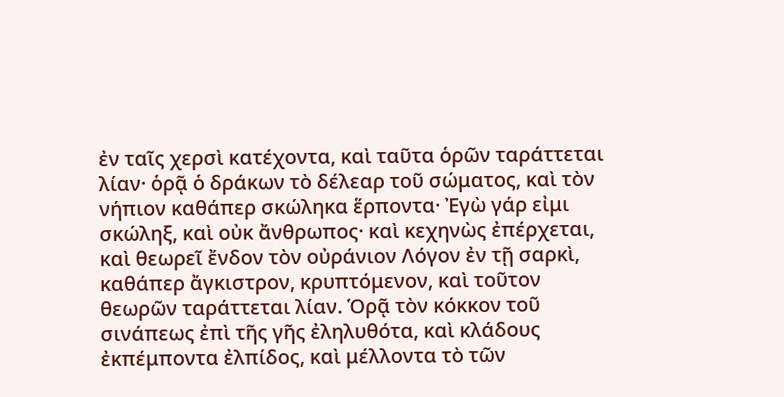ἐν ταῖς χερσὶ κατέχοντα, καὶ ταῦτα ὁρῶν ταράττεται λίαν· ὁρᾷ ὁ δράκων τὸ δέλεαρ τοῦ σώματος, καὶ τὸν νήπιον καθάπερ σκώληκα ἕρποντα· Ἐγὼ γάρ εἰμι σκώληξ, καὶ οὐκ ἄνθρωπος· καὶ κεχηνὼς ἐπέρχεται, καὶ θεωρεῖ ἔνδον τὸν οὐράνιον Λόγον ἐν τῇ σαρκὶ, καθάπερ ἄγκιστρον, κρυπτόμενον, καὶ τοῦτον θεωρῶν ταράττεται λίαν. Ὁρᾷ τὸν κόκκον τοῦ σινάπεως ἐπὶ τῆς γῆς ἐληλυθότα, καὶ κλάδους ἐκπέμποντα ἐλπίδος, καὶ μέλλοντα τὸ τῶν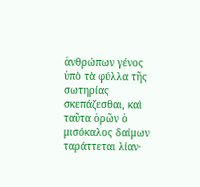ἀνθρώπων γένος ὑπὸ τὰ φύλλα τῆς σωτηρίας σκεπάζεσθαι, καὶ ταῦτα ὁρῶν ὁ μισόκαλος δαίμων ταράττεται λίαν·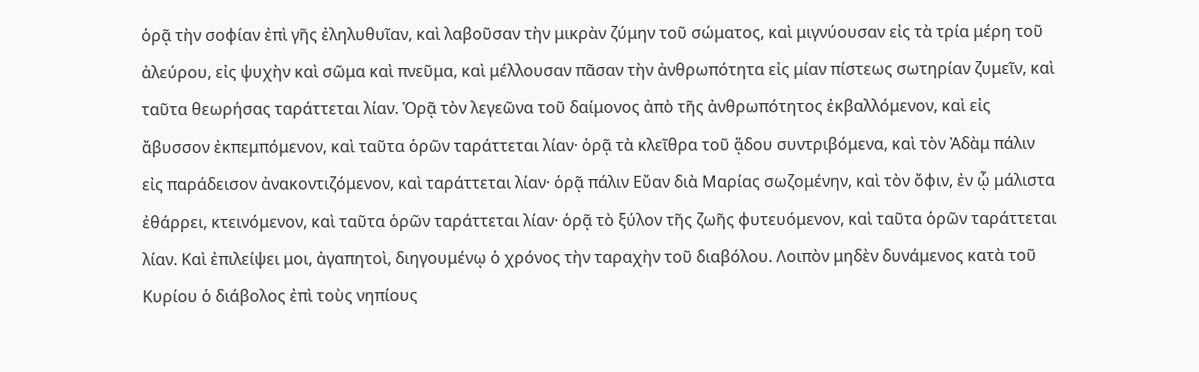ὁρᾷ τὴν σοφίαν ἐπὶ γῆς ἐληλυθυῖαν, καὶ λαβοῦσαν τὴν μικρὰν ζύμην τοῦ σώματος, καὶ μιγνύουσαν εἰς τὰ τρία μέρη τοῦ ἀλεύρου, εἰς ψυχὴν καὶ σῶμα καὶ πνεῦμα, καὶ μέλλουσαν πᾶσαν τὴν ἀνθρωπότητα εἰς μίαν πίστεως σωτηρίαν ζυμεῖν, καὶ ταῦτα θεωρήσας ταράττεται λίαν. Ὁρᾷ τὸν λεγεῶνα τοῦ δαίμονος ἀπὸ τῆς ἀνθρωπότητος ἐκβαλλόμενον, καὶ εἰς ἄβυσσον ἐκπεμπόμενον, καὶ ταῦτα ὁρῶν ταράττεται λίαν· ὁρᾷ τὰ κλεῖθρα τοῦ ᾅδου συντριβόμενα, καὶ τὸν Ἀδὰμ πάλιν εἰς παράδεισον ἀνακοντιζόμενον, καὶ ταράττεται λίαν· ὁρᾷ πάλιν Εὔαν διὰ Μαρίας σωζομένην, καὶ τὸν ὄφιν, ἐν ᾧ μάλιστα ἐθάρρει, κτεινόμενον, καὶ ταῦτα ὁρῶν ταράττεται λίαν· ὁρᾷ τὸ ξύλον τῆς ζωῆς φυτευόμενον, καὶ ταῦτα ὁρῶν ταράττεται λίαν. Καὶ ἐπιλείψει μοι, ἀγαπητοὶ, διηγουμένῳ ὁ χρόνος τὴν ταραχὴν τοῦ διαβόλου. Λοιπὸν μηδὲν δυνάμενος κατὰ τοῦ Κυρίου ὁ διάβολος ἐπὶ τοὺς νηπίους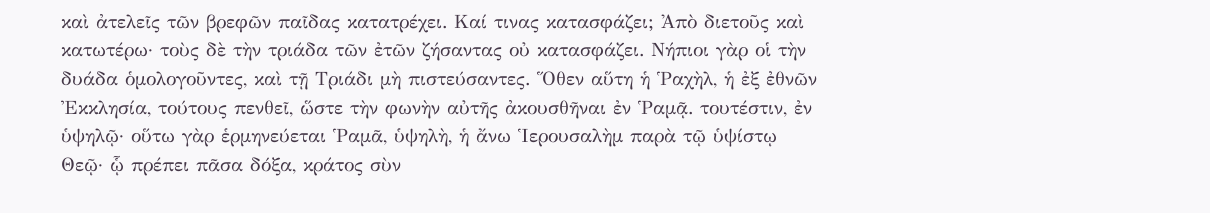καὶ ἀτελεῖς τῶν βρεφῶν παῖδας κατατρέχει. Καί τινας κατασφάζει; Ἀπὸ διετοῦς καὶ κατωτέρω· τοὺς δὲ τὴν τριάδα τῶν ἐτῶν ζήσαντας οὐ κατασφάζει. Νήπιοι γὰρ οἱ τὴν δυάδα ὁμολογοῦντες, καὶ τῇ Τριάδι μὴ πιστεύσαντες. Ὅθεν αὕτη ἡ Ῥαχὴλ, ἡ ἐξ ἐθνῶν Ἐκκλησία, τούτους πενθεῖ, ὥστε τὴν φωνὴν αὐτῆς ἀκουσθῆναι ἐν Ῥαμᾷ. τουτέστιν, ἐν ὑψηλῷ· οὕτω γὰρ ἑρμηνεύεται Ῥαμᾶ, ὑψηλὴ, ἡ ἄνω Ἱερουσαλὴμ παρὰ τῷ ὑψίστῳ Θεῷ· ᾧ πρέπει πᾶσα δόξα, κράτος σὺν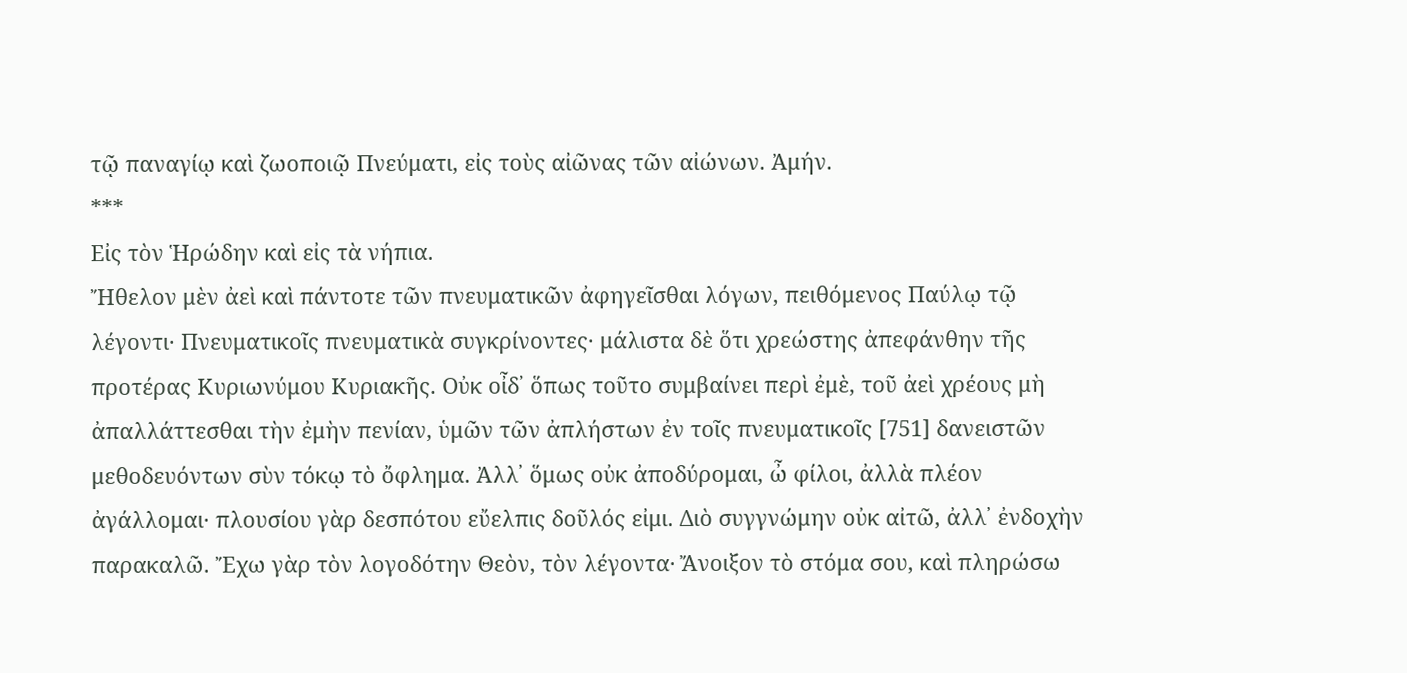τῷ παναγίῳ καὶ ζωοποιῷ Πνεύματι, εἰς τοὺς αἰῶνας τῶν αἰώνων. Ἀμήν.
***
Εἰς τὸν Ἡρώδην καὶ εἰς τὰ νήπια.
Ἤθελον μὲν ἀεὶ καὶ πάντοτε τῶν πνευματικῶν ἀφηγεῖσθαι λόγων, πειθόμενος Παύλῳ τῷ λέγοντι· Πνευματικοῖς πνευματικὰ συγκρίνοντες· μάλιστα δὲ ὅτι χρεώστης ἀπεφάνθην τῆς προτέρας Κυριωνύμου Κυριακῆς. Οὐκ οἶδ᾿ ὅπως τοῦτο συμβαίνει περὶ ἐμὲ, τοῦ ἀεὶ χρέους μὴ ἀπαλλάττεσθαι τὴν ἐμὴν πενίαν, ὑμῶν τῶν ἀπλήστων ἐν τοῖς πνευματικοῖς [751] δανειστῶν μεθοδευόντων σὺν τόκῳ τὸ ὄφλημα. Ἀλλ᾿ ὅμως οὐκ ἀποδύρομαι, ὦ φίλοι, ἀλλὰ πλέον ἀγάλλομαι· πλουσίου γὰρ δεσπότου εὔελπις δοῦλός εἰμι. Διὸ συγγνώμην οὐκ αἰτῶ, ἀλλ᾿ ἐνδοχὴν παρακαλῶ. Ἔχω γὰρ τὸν λογοδότην Θεὸν, τὸν λέγοντα· Ἄνοιξον τὸ στόμα σου, καὶ πληρώσω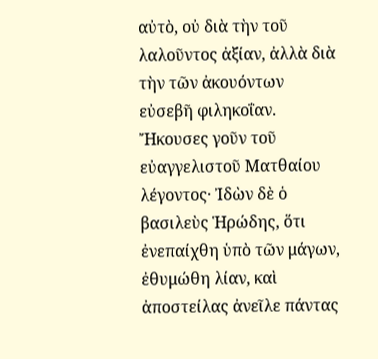αὐτὸ, οὐ διὰ τὴν τοῦ λαλοῦντος ἀξίαν, ἀλλὰ διὰ τὴν τῶν ἀκουόντων εὐσεβῆ φιληκοΐαν. Ἤκουσες γοῦν τοῦ εὐαγγελιστοῦ Ματθαίου λέγοντος· Ἰδὼν δὲ ὁ βασιλεὺς Ἡρώδης, ὅτι ἐνεπαίχθη ὑπὸ τῶν μάγων, ἐθυμώθη λίαν, καὶ ἀποστείλας ἀνεῖλε πάντας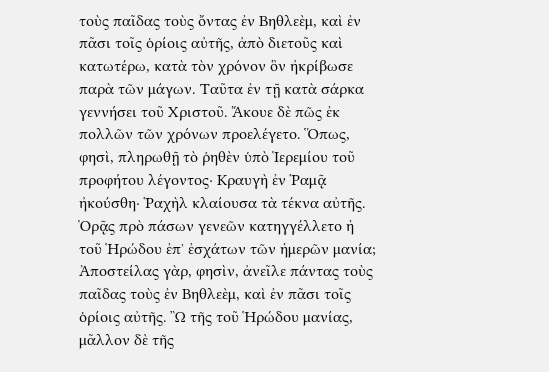τοὺς παῖδας τοὺς ὄντας ἐν Βηθλεὲμ, καὶ ἐν πᾶσι τοῖς ὁρίοις αὐτῆς, ἀπὸ διετοῦς καὶ κατωτέρω, κατὰ τὸν χρόνον ὃν ἠκρίβωσε παρὰ τῶν μάγων. Ταῦτα ἐν τῇ κατὰ σάρκα γεννήσει τοῦ Χριστοῦ. Ἄκουε δὲ πῶς ἐκ πολλῶν τῶν χρόνων προελέγετο. Ὅπως, φησὶ, πληρωθῇ τὸ ῥηθὲν ὑπὸ Ἱερεμίου τοῦ προφήτου λέγοντος· Κραυγὴ ἐν Ῥαμᾷ ἠκούσθη· Ῥαχὴλ κλαίουσα τὰ τέκνα αὐτῆς. Ὁρᾷς πρὸ πάσων γενεῶν κατηγγέλλετο ἡ τοῦ Ἡρώδου ἐπ᾿ ἐσχάτων τῶν ἡμερῶν μανία; Ἀποστείλας γὰρ, φησὶν, ἀνεῖλε πάντας τοὺς παῖδας τοὺς ἐν Βηθλεὲμ, καὶ ἐν πᾶσι τοῖς ὁρίοις αὐτῆς. Ὢ τῆς τοῦ Ἡρώδου μανίας, μᾶλλον δὲ τῆς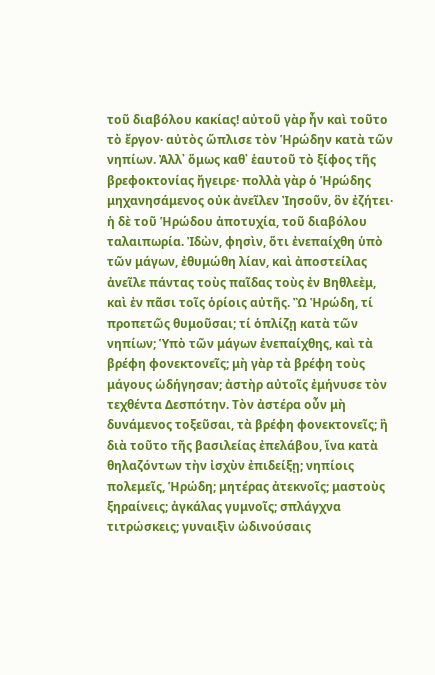τοῦ διαβόλου κακίας! αὐτοῦ γὰρ ἦν καὶ τοῦτο τὸ ἔργον· αὐτὸς ὥπλισε τὸν Ἡρώδην κατὰ τῶν νηπίων. Ἀλλ᾿ ὅμως καθ᾿ ἑαυτοῦ τὸ ξίφος τῆς βρεφοκτονίας ἤγειρε· πολλὰ γὰρ ὁ Ἡρώδης μηχανησάμενος οὐκ ἀνεῖλεν Ἰησοῦν, ὃν ἐζήτει· ἡ δὲ τοῦ Ἡρώδου ἀποτυχία, τοῦ διαβόλου ταλαιπωρία. Ἰδὼν, φησὶν, ὅτι ἐνεπαίχθη ὑπὸ τῶν μάγων, ἐθυμώθη λίαν, καὶ ἀποστείλας ἀνεῖλε πάντας τοὺς παῖδας τοὺς ἐν Βηθλεὲμ, καὶ ἐν πᾶσι τοῖς ὁρίοις αὐτῆς. Ὢ Ἡρώδη, τί προπετῶς θυμοῦσαι; τί ὁπλίζῃ κατὰ τῶν νηπίων; Ὑπὸ τῶν μάγων ἐνεπαίχθης, καὶ τὰ βρέφη φονεκτονεῖς; μὴ γὰρ τὰ βρέφη τοὺς μάγους ὡδήγησαν; ἀστὴρ αὐτοῖς ἐμήνυσε τὸν τεχθέντα Δεσπότην. Τὸν ἀστέρα οὖν μὴ δυνάμενος τοξεῦσαι, τὰ βρέφη φονεκτονεῖς; ἢ διὰ τοῦτο τῆς βασιλείας ἐπελάβου, ἵνα κατὰ θηλαζόντων τὴν ἰσχὺν ἐπιδείξῃ; νηπίοις πολεμεῖς, Ἡρώδη; μητέρας ἀτεκνοῖς; μαστοὺς ξηραίνεις; ἀγκάλας γυμνοῖς; σπλάγχνα τιτρώσκεις; γυναιξὶν ὠδινούσαις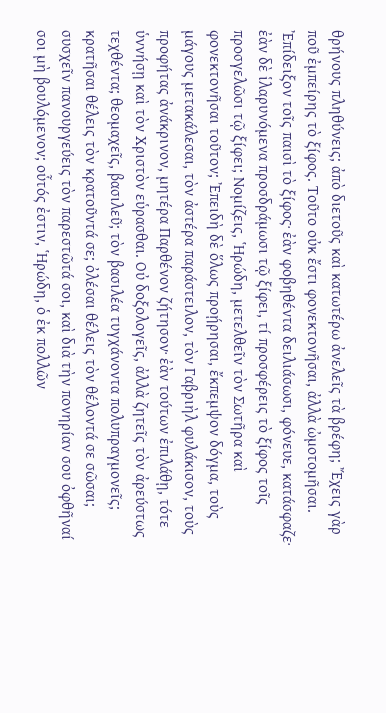θρήνους πληθύνεις; ἀπὸ διετοῦς καὶ κατωτέρω ἀνελεῖς τὰ βρέφη; Ἔχεις γὰρ ποῦ ἐμπείρης τὸ ξίφος. Τοῦτο οὐκ ἔστι φονεκτονῆσαι, ἀλλὰ ὠμοτομῆσαι. Ἐπίδειξον τοῖς παισὶ τὸ ξίφος· ἐὰν φοβηθέντα δειλιάσωσι, φόνευε, κατάσφαζε· ἐὰν δὲ ἱλαρυνόμενα προσδράμωσι τῷ ξίφει, τί προσφέρεις τὸ ξίφος τοῖς προσγελῶσι τῷ ξίφει; Νομίζεις, Ἡρώδη, μετελθεῖν τὸν Σωτῆρα καὶ φονεκτονῆσαι τοῦτον; Ἐπειδὴ δὲ ὅλως προῄρησαι, ἔκπεμψον δόγμα, τοὺς μάγους μετακάλεσαι, τὸν ἀστέρα παράστειλον, τὸν Γαβριὴλ φυλάκισον, τοὺς προφήτας ἀνάκρινον, μητέρα Παρθένον ζήτησον· ἐὰν τούτων ἐπιλάθῃ, τότε ὑννήσῃ καὶ τὸν Χριστὸν εὑρασθαι. Οὐ δοξολογεῖς, ἀλλὰ ζητεῖς τὸν ἀρεύστως τεχθέντα; θεομαχεῖς, βασιλεῦ; τὸν βασιλέα τυγχάνοντα πολυπραγμονεῖς; κρατῆσαι θέλεις τὸν κρατοῦντά σε; ὀλέσαι θέλεις τὸν θέλοντά σε σῶσαι; συσχεῖν πανουργεύεις τὸν παρεστῶτά σοι, καὶ διὰ τὴν πονηρίαν σου ὀφθῆναί σοι μὴ βουλόμενον; οὗτός ἐστιν, Ἡρώδη, ὁ ἐκ πολλῶν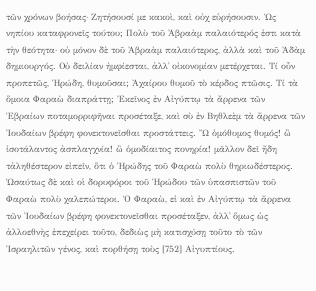τῶν χρόνων βοήσας· Ζητήσουσί με κακοὶ, καὶ οὐχ εὑρήσουσιν. Ὡς νηπίου καταφρονεῖς τούτου; Πολὺ τοῦ Ἀβραὰμ παλαιότερός ἐστι κατὰ τὴν θεότητα· οὐ μόνον δὲ τοῦ Ἀβραὰμ παλαιότερος, ἀλλὰ καὶ τοῦ Ἀδὰμ δημιουργός. Οὐ δειλίαν ἠμφίεσται, ἀλλ᾿ οἰκονομίαν μετέρχεται. Τί οὖν προπετῶς, Ἡρώδη, θυμοῦσαι; Ἀχαίρου θυμοῦ τὸ κέρδος πτῶσις. Τί τὰ ὅμοια Φαραὼ διαπράττῃ; Ἐκεῖνος ἐν Αἰγύπτῳ τὰ ἄρρενα τῶν Ἑβραίων ποταμορριφῆναι προσέταξε, καὶ σὺ ἐν Βηθλεὲμ τὰ ἄρρενα τῶν Ἰουδαίων βρέφη φονεκτονεῖσθαι προστάττεις. Ὢ ὁμόθυμος θυμός! ὢ ἰσοτάλαντος ἀσπλαγχνία! ὢ ὁμοδίαιτος πονηρία! μᾶλλον δεῖ ἤδη τἀληθέστερον εἰπεῖν, ὅτι ὁ Ἡρώδης τοῦ Φαραὼ πολὺ θηριωδέστερος. Ὡσαύτως δὲ καὶ οἱ δορυφόροι τοῦ Ἡρώδου τῶν ὑπασπιστῶν τοῦ Φαραὼ πολὺ χαλεπώτεροι. Ὁ Φαραὼ, εἰ καὶ ἐν Αἰγύπτῳ τὰ ἄρρενα τῶν Ἰουδαίων βρέφη φονεκτονεῖσθαι προσέταξεν, ἀλλ᾿ ὅμως ὡς ἀλλοεθνὴς ἐπεχείρει τοῦτο, δεδιὼς μὴ κατισχύσῃ τοῦτο τὸ τῶν Ἰσραηλιτῶν γένος, καὶ πορθήσῃ τοὺς [752] Αἰγυπτίους.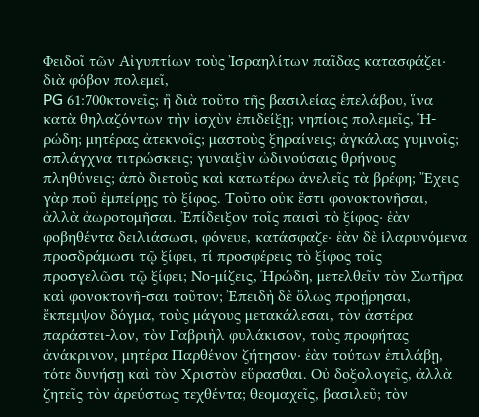Φειδοῖ τῶν Αἰγυπτίων τοὺς Ἰσραηλίτων παῖδας κατασφάζει· διὰ φόβον πολεμεῖ,
PG 61:700κτονεῖς; ἢ διὰ τοῦτο τῆς βασιλείας ἐπελάβου, ἵνα κατὰ θηλαζόντων τὴν ἰσχὺν ἐπιδείξῃ; νηπίοις πολεμεῖς, Ἡ-ρώδη; μητέρας ἀτεκνοῖς; μαστοὺς ξηραίνεις; ἀγκάλας γυμνοῖς; σπλάγχνα τιτρώσκεις; γυναιξὶν ὠδινούσαις θρήνους πληθύνεις; ἀπὸ διετοῦς καὶ κατωτέρω ἀνελεῖς τὰ βρέφη; Ἔχεις γὰρ ποῦ ἐμπείρῃς τὸ ξίφος. Τοῦτο οὐκ ἔστι φονοκτονῆσαι, ἀλλὰ ἀωροτομῆσαι. Ἐπίδειξον τοῖς παισὶ τὸ ξίφος· ἐὰν φοβηθέντα δειλιάσωσι, φόνευε, κατάσφαζε· ἐὰν δὲ ἱλαρυνόμενα προσδράμωσι τῷ ξίφει, τί προσφέρεις τὸ ξίφος τοῖς προσγελῶσι τῷ ξίφει; Νο-μίζεις, Ἡρώδη, μετελθεῖν τὸν Σωτῆρα καὶ φονοκτονῆ-σαι τοῦτον; Ἐπειδὴ δὲ ὅλως προῄρησαι, ἔκπεμψον δόγμα, τοὺς μάγους μετακάλεσαι, τὸν ἀστέρα παράστει-λον, τὸν Γαβριὴλ φυλάκισον, τοὺς προφήτας ἀνάκρινον, μητέρα Παρθένον ζήτησον· ἐὰν τούτων ἐπιλάβῃ, τότε δυνήσῃ καὶ τὸν Χριστὸν εὕρασθαι. Οὐ δοξολογεῖς, ἀλλὰ ζητεῖς τὸν ἀρεύστως τεχθέντα; θεομαχεῖς, βασιλεῦ; τὸν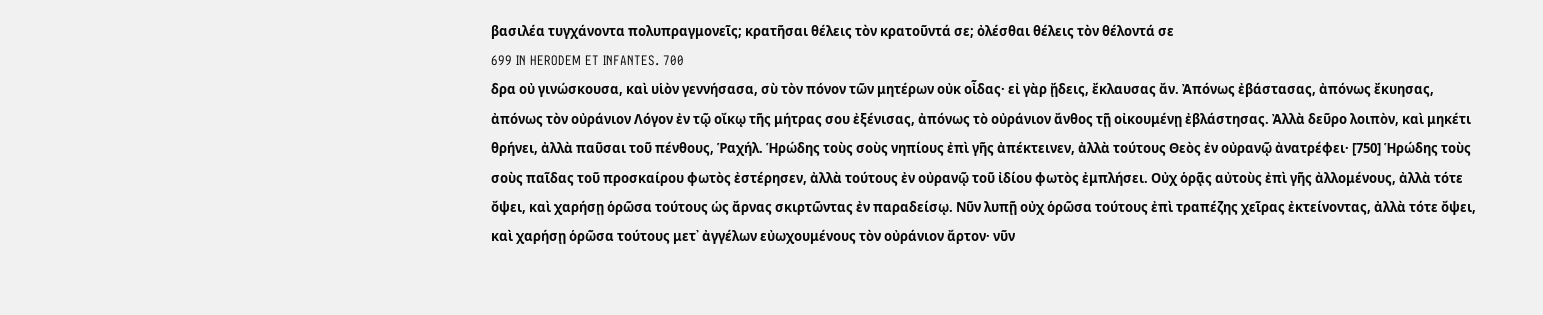βασιλέα τυγχάνοντα πολυπραγμονεῖς; κρατῆσαι θέλεις τὸν κρατοῦντά σε; ὀλέσθαι θέλεις τὸν θέλοντά σε
699 IN HERODEM ET INFANTES. 700
δρα οὐ γινώσκουσα, καὶ υἱὸν γεννήσασα, σὺ τὸν πόνον τῶν μητέρων οὐκ οἶδας· εἰ γὰρ ᾔδεις, ἔκλαυσας ἄν. Ἀπόνως ἐβάστασας, ἀπόνως ἔκυησας, ἀπόνως τὸν οὐράνιον Λόγον ἐν τῷ οἴκῳ τῆς μήτρας σου ἐξένισας, ἀπόνως τὸ οὐράνιον ἄνθος τῇ οἰκουμένῃ ἐβλάστησας. Ἀλλὰ δεῦρο λοιπὸν, καὶ μηκέτι θρήνει, ἀλλὰ παῦσαι τοῦ πένθους, Ῥαχήλ. Ἡρώδης τοὺς σοὺς νηπίους ἐπὶ γῆς ἀπέκτεινεν, ἀλλὰ τούτους Θεὸς ἐν οὐρανῷ ἀνατρέφει· [750] Ἡρώδης τοὺς σοὺς παῖδας τοῦ προσκαίρου φωτὸς ἐστέρησεν, ἀλλὰ τούτους ἐν οὐρανῷ τοῦ ἰδίου φωτὸς ἐμπλήσει. Οὐχ ὁρᾷς αὐτοὺς ἐπὶ γῆς ἀλλομένους, ἀλλὰ τότε ὄψει, καὶ χαρήσῃ ὁρῶσα τούτους ὡς ἄρνας σκιρτῶντας ἐν παραδείσῳ. Νῦν λυπῇ οὐχ ὁρῶσα τούτους ἐπὶ τραπέζης χεῖρας ἐκτείνοντας, ἀλλὰ τότε ὄψει, καὶ χαρήσῃ ὁρῶσα τούτους μετ᾿ ἀγγέλων εὐωχουμένους τὸν οὐράνιον ἄρτον· νῦν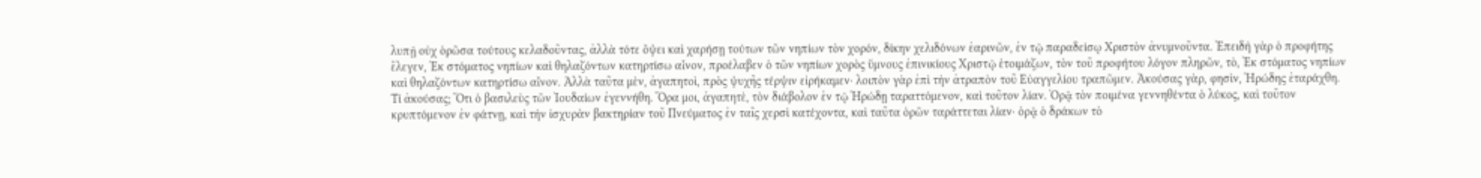λυπῇ οὐχ ὁρῶσα τούτους κελαδοῦντας, ἀλλὰ τότε ὄψει καὶ χαρήσῃ τούτων τῶν νηπίων τὸν χορόν, δίκην χελιδόνων ἐαρινῶν, ἐν τῷ παραδείσῳ Χριστὸν ἀνυμνοῦντα. Ἐπειδὴ γὰρ ὁ προφήτης ἔλεγεν, Ἐκ στόματος νηπίων καὶ θηλαζόντων κατηρτίσω αἶνον, προέλαβεν ὁ τῶν νηπίων χορὸς ὕμνους ἐπινικίους Χριστῷ ἑτοιμάζων, τὸν τοῦ προφήτου λόγον πληρῶν, τὸ, Ἐκ στόματος νηπίων καὶ θηλαζόντων κατηρτίσω αἶνον. Ἀλλὰ ταῦτα μὲν, ἀγαπητοὶ, πρὸς ψυχῆς τέρψιν εἰρήκαμεν· λοιπὸν γὰρ ἐπὶ τὴν ἀτραπὸν τοῦ Εὐαγγελίου τραπῶμεν. Ἀκούσας γὰρ, φησὶν, Ἡρώδης ἐταράχθη. Τί ἀκούσας; Ὅτι ὁ βασιλεὺς τῶν Ἰουδαίων ἐγεννήθη. Ὅρα μοι, ἀγαπητὲ, τὸν διάβολον ἐν τῷ Ἡρώδῃ ταραττόμενον, καὶ τοῦτον λίαν. Ὁρᾷ τὸν ποιμένα γεννηθέντα ὁ λύκος, καὶ τοῦτον κρυπτόμενον ἐν φάτνῃ, καὶ τὴν ἰσχυρὰν βακτηρίαν τοῦ Πνεύματος ἐν ταῖς χερσὶ κατέχοντα, καὶ ταῦτα ὁρῶν ταράττεται λίαν· ὁρᾷ ὁ δράκων τὸ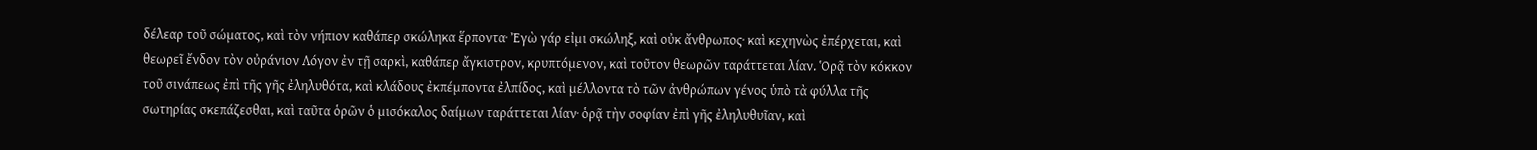δέλεαρ τοῦ σώματος, καὶ τὸν νήπιον καθάπερ σκώληκα ἕρποντα· Ἐγὼ γάρ εἰμι σκώληξ, καὶ οὐκ ἄνθρωπος· καὶ κεχηνὼς ἐπέρχεται, καὶ θεωρεῖ ἔνδον τὸν οὐράνιον Λόγον ἐν τῇ σαρκὶ, καθάπερ ἄγκιστρον, κρυπτόμενον, καὶ τοῦτον θεωρῶν ταράττεται λίαν. Ὁρᾷ τὸν κόκκον τοῦ σινάπεως ἐπὶ τῆς γῆς ἐληλυθότα, καὶ κλάδους ἐκπέμποντα ἐλπίδος, καὶ μέλλοντα τὸ τῶν ἀνθρώπων γένος ὑπὸ τὰ φύλλα τῆς σωτηρίας σκεπάζεσθαι, καὶ ταῦτα ὁρῶν ὁ μισόκαλος δαίμων ταράττεται λίαν· ὁρᾷ τὴν σοφίαν ἐπὶ γῆς ἐληλυθυῖαν, καὶ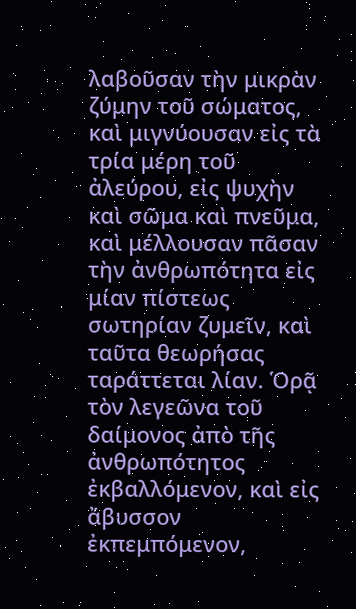λαβοῦσαν τὴν μικρὰν ζύμην τοῦ σώματος, καὶ μιγνύουσαν εἰς τὰ τρία μέρη τοῦ ἀλεύρου, εἰς ψυχὴν καὶ σῶμα καὶ πνεῦμα, καὶ μέλλουσαν πᾶσαν τὴν ἀνθρωπότητα εἰς μίαν πίστεως σωτηρίαν ζυμεῖν, καὶ ταῦτα θεωρήσας ταράττεται λίαν. Ὁρᾷ τὸν λεγεῶνα τοῦ δαίμονος ἀπὸ τῆς ἀνθρωπότητος ἐκβαλλόμενον, καὶ εἰς ἄβυσσον ἐκπεμπόμενον,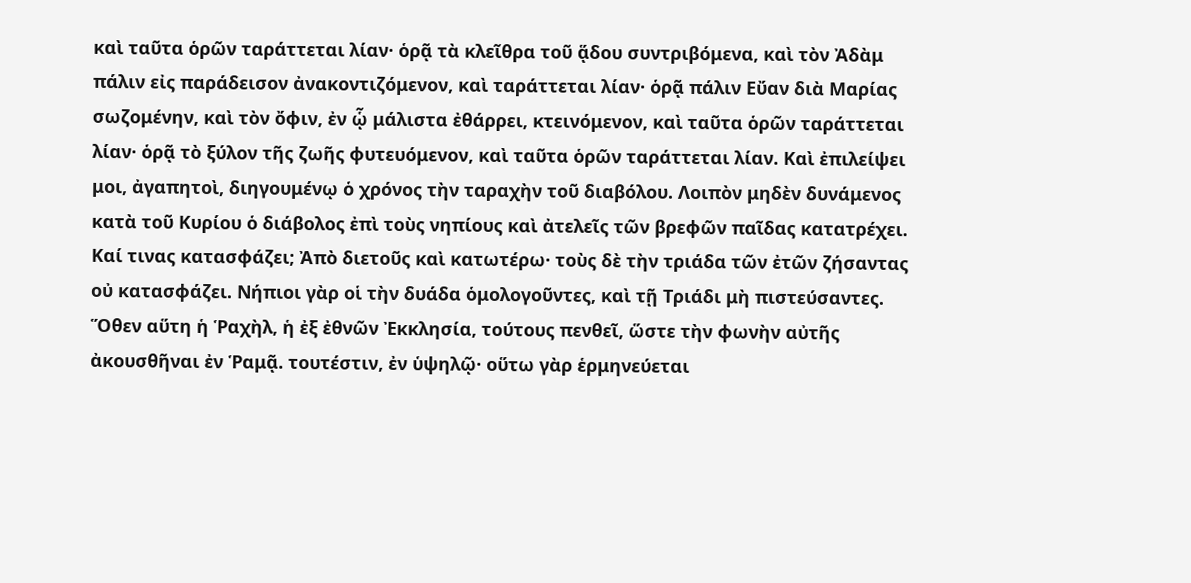καὶ ταῦτα ὁρῶν ταράττεται λίαν· ὁρᾷ τὰ κλεῖθρα τοῦ ᾅδου συντριβόμενα, καὶ τὸν Ἀδὰμ πάλιν εἰς παράδεισον ἀνακοντιζόμενον, καὶ ταράττεται λίαν· ὁρᾷ πάλιν Εὔαν διὰ Μαρίας σωζομένην, καὶ τὸν ὄφιν, ἐν ᾧ μάλιστα ἐθάρρει, κτεινόμενον, καὶ ταῦτα ὁρῶν ταράττεται λίαν· ὁρᾷ τὸ ξύλον τῆς ζωῆς φυτευόμενον, καὶ ταῦτα ὁρῶν ταράττεται λίαν. Καὶ ἐπιλείψει μοι, ἀγαπητοὶ, διηγουμένῳ ὁ χρόνος τὴν ταραχὴν τοῦ διαβόλου. Λοιπὸν μηδὲν δυνάμενος κατὰ τοῦ Κυρίου ὁ διάβολος ἐπὶ τοὺς νηπίους καὶ ἀτελεῖς τῶν βρεφῶν παῖδας κατατρέχει. Καί τινας κατασφάζει; Ἀπὸ διετοῦς καὶ κατωτέρω· τοὺς δὲ τὴν τριάδα τῶν ἐτῶν ζήσαντας οὐ κατασφάζει. Νήπιοι γὰρ οἱ τὴν δυάδα ὁμολογοῦντες, καὶ τῇ Τριάδι μὴ πιστεύσαντες. Ὅθεν αὕτη ἡ Ῥαχὴλ, ἡ ἐξ ἐθνῶν Ἐκκλησία, τούτους πενθεῖ, ὥστε τὴν φωνὴν αὐτῆς ἀκουσθῆναι ἐν Ῥαμᾷ. τουτέστιν, ἐν ὑψηλῷ· οὕτω γὰρ ἑρμηνεύεται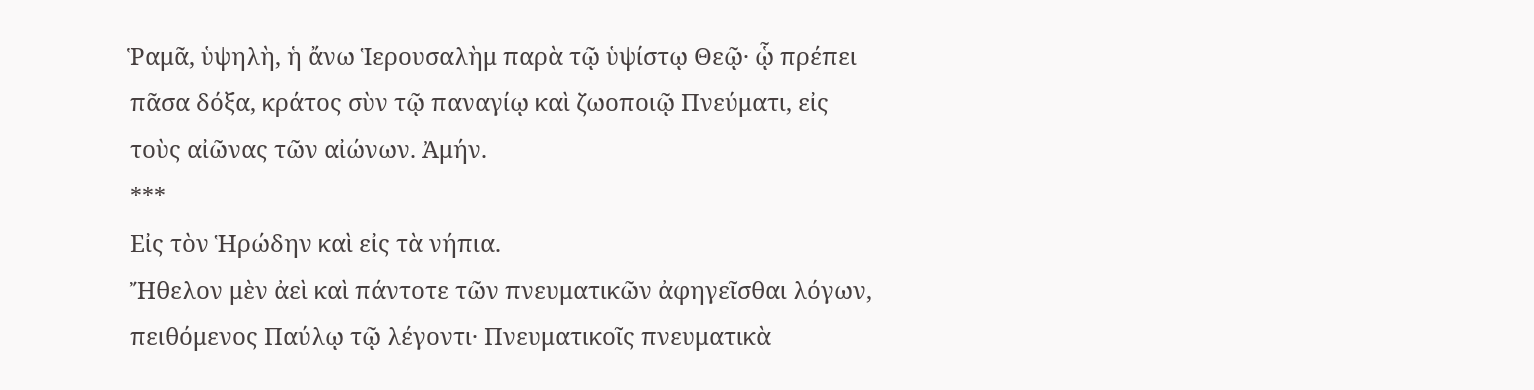Ῥαμᾶ, ὑψηλὴ, ἡ ἄνω Ἱερουσαλὴμ παρὰ τῷ ὑψίστῳ Θεῷ· ᾧ πρέπει πᾶσα δόξα, κράτος σὺν τῷ παναγίῳ καὶ ζωοποιῷ Πνεύματι, εἰς τοὺς αἰῶνας τῶν αἰώνων. Ἀμήν.
***
Εἰς τὸν Ἡρώδην καὶ εἰς τὰ νήπια.
Ἤθελον μὲν ἀεὶ καὶ πάντοτε τῶν πνευματικῶν ἀφηγεῖσθαι λόγων, πειθόμενος Παύλῳ τῷ λέγοντι· Πνευματικοῖς πνευματικὰ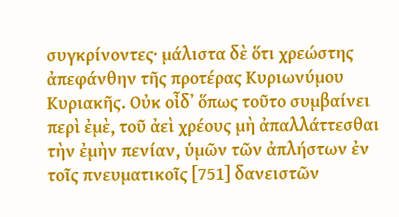συγκρίνοντες· μάλιστα δὲ ὅτι χρεώστης ἀπεφάνθην τῆς προτέρας Κυριωνύμου Κυριακῆς. Οὐκ οἶδ᾿ ὅπως τοῦτο συμβαίνει περὶ ἐμὲ, τοῦ ἀεὶ χρέους μὴ ἀπαλλάττεσθαι τὴν ἐμὴν πενίαν, ὑμῶν τῶν ἀπλήστων ἐν τοῖς πνευματικοῖς [751] δανειστῶν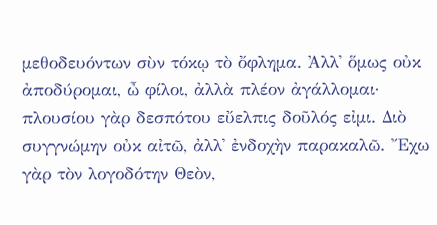μεθοδευόντων σὺν τόκῳ τὸ ὄφλημα. Ἀλλ᾿ ὅμως οὐκ ἀποδύρομαι, ὦ φίλοι, ἀλλὰ πλέον ἀγάλλομαι· πλουσίου γὰρ δεσπότου εὔελπις δοῦλός εἰμι. Διὸ συγγνώμην οὐκ αἰτῶ, ἀλλ᾿ ἐνδοχὴν παρακαλῶ. Ἔχω γὰρ τὸν λογοδότην Θεὸν,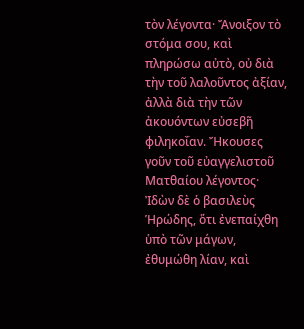τὸν λέγοντα· Ἄνοιξον τὸ στόμα σου, καὶ πληρώσω αὐτὸ, οὐ διὰ τὴν τοῦ λαλοῦντος ἀξίαν, ἀλλὰ διὰ τὴν τῶν ἀκουόντων εὐσεβῆ φιληκοΐαν. Ἤκουσες γοῦν τοῦ εὐαγγελιστοῦ Ματθαίου λέγοντος· Ἰδὼν δὲ ὁ βασιλεὺς Ἡρώδης, ὅτι ἐνεπαίχθη ὑπὸ τῶν μάγων, ἐθυμώθη λίαν, καὶ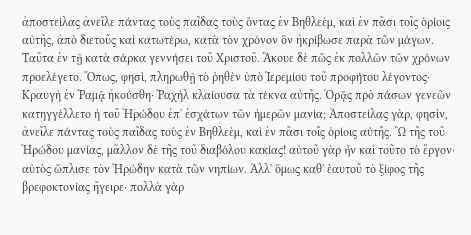ἀποστείλας ἀνεῖλε πάντας τοὺς παῖδας τοὺς ὄντας ἐν Βηθλεὲμ, καὶ ἐν πᾶσι τοῖς ὁρίοις αὐτῆς, ἀπὸ διετοῦς καὶ κατωτέρω, κατὰ τὸν χρόνον ὃν ἠκρίβωσε παρὰ τῶν μάγων. Ταῦτα ἐν τῇ κατὰ σάρκα γεννήσει τοῦ Χριστοῦ. Ἄκουε δὲ πῶς ἐκ πολλῶν τῶν χρόνων προελέγετο. Ὅπως, φησὶ, πληρωθῇ τὸ ῥηθὲν ὑπὸ Ἱερεμίου τοῦ προφήτου λέγοντος· Κραυγὴ ἐν Ῥαμᾷ ἠκούσθη· Ῥαχὴλ κλαίουσα τὰ τέκνα αὐτῆς. Ὁρᾷς πρὸ πάσων γενεῶν κατηγγέλλετο ἡ τοῦ Ἡρώδου ἐπ᾿ ἐσχάτων τῶν ἡμερῶν μανία; Ἀποστείλας γὰρ, φησὶν, ἀνεῖλε πάντας τοὺς παῖδας τοὺς ἐν Βηθλεὲμ, καὶ ἐν πᾶσι τοῖς ὁρίοις αὐτῆς. Ὢ τῆς τοῦ Ἡρώδου μανίας, μᾶλλον δὲ τῆς τοῦ διαβόλου κακίας! αὐτοῦ γὰρ ἦν καὶ τοῦτο τὸ ἔργον· αὐτὸς ὥπλισε τὸν Ἡρώδην κατὰ τῶν νηπίων. Ἀλλ᾿ ὅμως καθ᾿ ἑαυτοῦ τὸ ξίφος τῆς βρεφοκτονίας ἤγειρε· πολλὰ γὰρ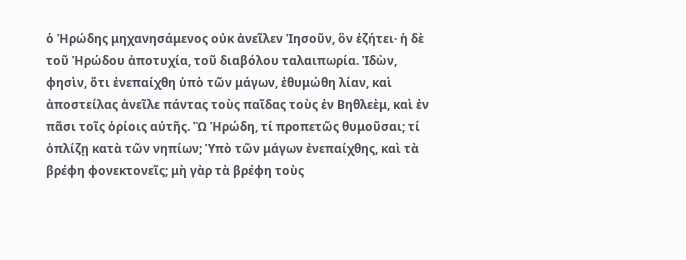ὁ Ἡρώδης μηχανησάμενος οὐκ ἀνεῖλεν Ἰησοῦν, ὃν ἐζήτει· ἡ δὲ τοῦ Ἡρώδου ἀποτυχία, τοῦ διαβόλου ταλαιπωρία. Ἰδὼν, φησὶν, ὅτι ἐνεπαίχθη ὑπὸ τῶν μάγων, ἐθυμώθη λίαν, καὶ ἀποστείλας ἀνεῖλε πάντας τοὺς παῖδας τοὺς ἐν Βηθλεὲμ, καὶ ἐν πᾶσι τοῖς ὁρίοις αὐτῆς. Ὢ Ἡρώδη, τί προπετῶς θυμοῦσαι; τί ὁπλίζῃ κατὰ τῶν νηπίων; Ὑπὸ τῶν μάγων ἐνεπαίχθης, καὶ τὰ βρέφη φονεκτονεῖς; μὴ γὰρ τὰ βρέφη τοὺς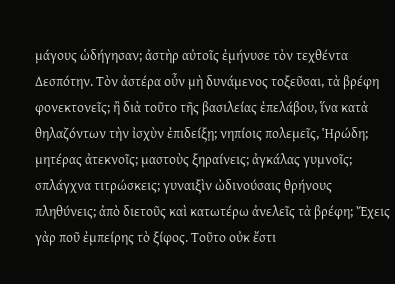μάγους ὡδήγησαν; ἀστὴρ αὐτοῖς ἐμήνυσε τὸν τεχθέντα Δεσπότην. Τὸν ἀστέρα οὖν μὴ δυνάμενος τοξεῦσαι, τὰ βρέφη φονεκτονεῖς; ἢ διὰ τοῦτο τῆς βασιλείας ἐπελάβου, ἵνα κατὰ θηλαζόντων τὴν ἰσχὺν ἐπιδείξῃ; νηπίοις πολεμεῖς, Ἡρώδη; μητέρας ἀτεκνοῖς; μαστοὺς ξηραίνεις; ἀγκάλας γυμνοῖς; σπλάγχνα τιτρώσκεις; γυναιξὶν ὠδινούσαις θρήνους πληθύνεις; ἀπὸ διετοῦς καὶ κατωτέρω ἀνελεῖς τὰ βρέφη; Ἔχεις γὰρ ποῦ ἐμπείρης τὸ ξίφος. Τοῦτο οὐκ ἔστι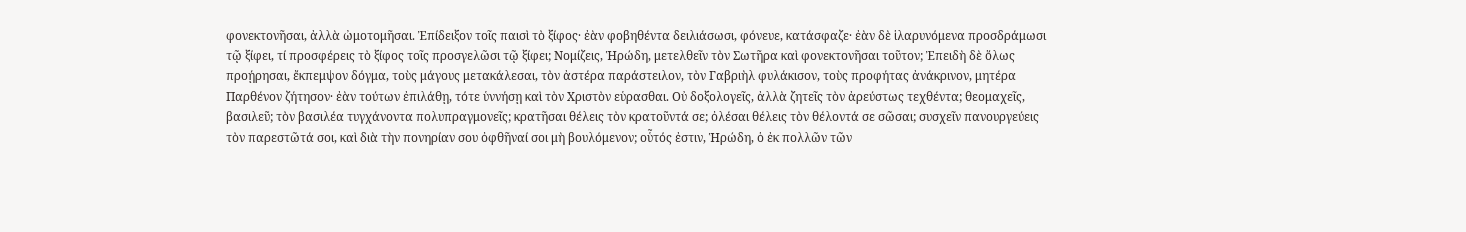φονεκτονῆσαι, ἀλλὰ ὠμοτομῆσαι. Ἐπίδειξον τοῖς παισὶ τὸ ξίφος· ἐὰν φοβηθέντα δειλιάσωσι, φόνευε, κατάσφαζε· ἐὰν δὲ ἱλαρυνόμενα προσδράμωσι τῷ ξίφει, τί προσφέρεις τὸ ξίφος τοῖς προσγελῶσι τῷ ξίφει; Νομίζεις, Ἡρώδη, μετελθεῖν τὸν Σωτῆρα καὶ φονεκτονῆσαι τοῦτον; Ἐπειδὴ δὲ ὅλως προῄρησαι, ἔκπεμψον δόγμα, τοὺς μάγους μετακάλεσαι, τὸν ἀστέρα παράστειλον, τὸν Γαβριὴλ φυλάκισον, τοὺς προφήτας ἀνάκρινον, μητέρα Παρθένον ζήτησον· ἐὰν τούτων ἐπιλάθῃ, τότε ὑννήσῃ καὶ τὸν Χριστὸν εὑρασθαι. Οὐ δοξολογεῖς, ἀλλὰ ζητεῖς τὸν ἀρεύστως τεχθέντα; θεομαχεῖς, βασιλεῦ; τὸν βασιλέα τυγχάνοντα πολυπραγμονεῖς; κρατῆσαι θέλεις τὸν κρατοῦντά σε; ὀλέσαι θέλεις τὸν θέλοντά σε σῶσαι; συσχεῖν πανουργεύεις τὸν παρεστῶτά σοι, καὶ διὰ τὴν πονηρίαν σου ὀφθῆναί σοι μὴ βουλόμενον; οὗτός ἐστιν, Ἡρώδη, ὁ ἐκ πολλῶν τῶν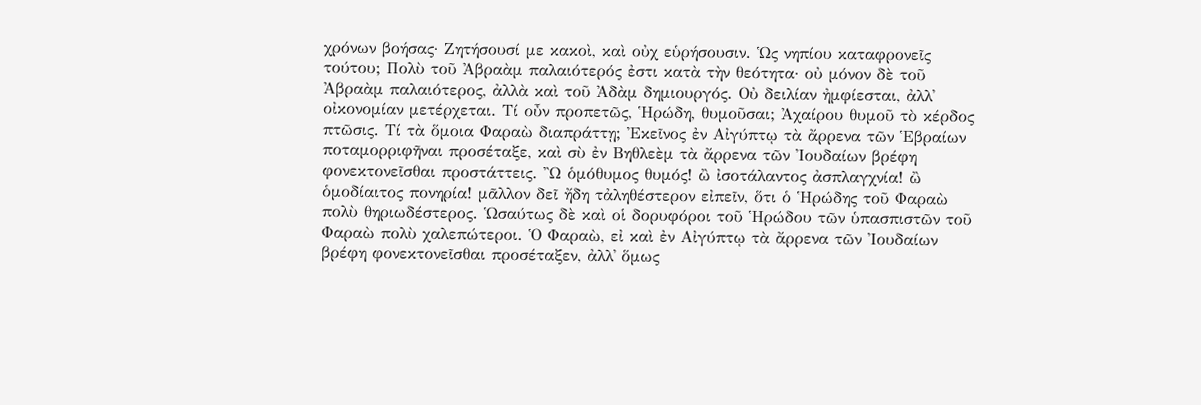χρόνων βοήσας· Ζητήσουσί με κακοὶ, καὶ οὐχ εὑρήσουσιν. Ὡς νηπίου καταφρονεῖς τούτου; Πολὺ τοῦ Ἀβραὰμ παλαιότερός ἐστι κατὰ τὴν θεότητα· οὐ μόνον δὲ τοῦ Ἀβραὰμ παλαιότερος, ἀλλὰ καὶ τοῦ Ἀδὰμ δημιουργός. Οὐ δειλίαν ἠμφίεσται, ἀλλ᾿ οἰκονομίαν μετέρχεται. Τί οὖν προπετῶς, Ἡρώδη, θυμοῦσαι; Ἀχαίρου θυμοῦ τὸ κέρδος πτῶσις. Τί τὰ ὅμοια Φαραὼ διαπράττῃ; Ἐκεῖνος ἐν Αἰγύπτῳ τὰ ἄρρενα τῶν Ἑβραίων ποταμορριφῆναι προσέταξε, καὶ σὺ ἐν Βηθλεὲμ τὰ ἄρρενα τῶν Ἰουδαίων βρέφη φονεκτονεῖσθαι προστάττεις. Ὢ ὁμόθυμος θυμός! ὢ ἰσοτάλαντος ἀσπλαγχνία! ὢ ὁμοδίαιτος πονηρία! μᾶλλον δεῖ ἤδη τἀληθέστερον εἰπεῖν, ὅτι ὁ Ἡρώδης τοῦ Φαραὼ πολὺ θηριωδέστερος. Ὡσαύτως δὲ καὶ οἱ δορυφόροι τοῦ Ἡρώδου τῶν ὑπασπιστῶν τοῦ Φαραὼ πολὺ χαλεπώτεροι. Ὁ Φαραὼ, εἰ καὶ ἐν Αἰγύπτῳ τὰ ἄρρενα τῶν Ἰουδαίων βρέφη φονεκτονεῖσθαι προσέταξεν, ἀλλ᾿ ὅμως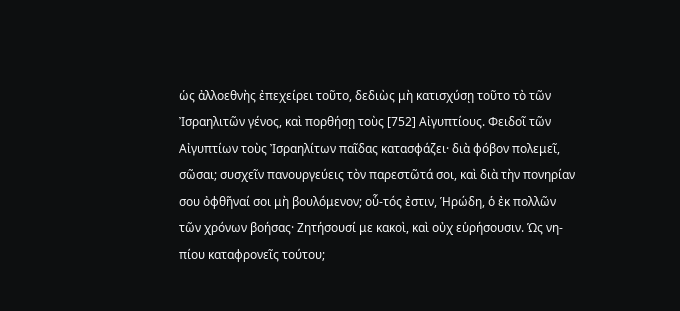ὡς ἀλλοεθνὴς ἐπεχείρει τοῦτο, δεδιὼς μὴ κατισχύσῃ τοῦτο τὸ τῶν Ἰσραηλιτῶν γένος, καὶ πορθήσῃ τοὺς [752] Αἰγυπτίους. Φειδοῖ τῶν Αἰγυπτίων τοὺς Ἰσραηλίτων παῖδας κατασφάζει· διὰ φόβον πολεμεῖ,
σῶσαι; συσχεῖν πανουργεύεις τὸν παρεστῶτά σοι, καὶ διὰ τὴν πονηρίαν σου ὀφθῆναί σοι μὴ βουλόμενον; οὗ-τός ἐστιν, Ἡρώδη, ὁ ἐκ πολλῶν τῶν χρόνων βοήσας· Ζητήσουσί με κακοὶ, καὶ οὐχ εὑρήσουσιν. Ὡς νη-πίου καταφρονεῖς τούτου;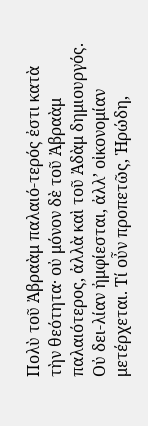Πολὺ τοῦ Ἀβραὰμ παλαιό-τερός ἐστι κατὰ τὴν θεότητα· οὐ μόνον δὲ τοῦ Ἀβραὰμ παλαιότερος, ἀλλὰ καὶ τοῦ Ἀδὰμ δημιουργός. Οὐ δει-λίαν ἠμφίεσται, ἀλλ’ οἰκονομίαν μετέρχεται. Τί οὖν προπετῶς, Ἡρώδη,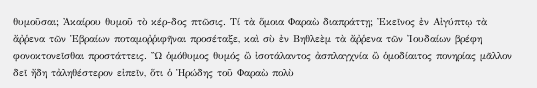θυμοῦσαι; Ἀκαίρου θυμοῦ τὸ κέρ-δος πτῶσις. Τί τὰ ὅμοια Φαραὼ διαπράττῃ; Ἐκεῖνος ἐν Αἰγύπτῳ τὰ ἄῤῥενα τῶν Ἑβραίων ποταμοῤῥιφῆναι προσέταξε, καὶ σὺ ἐν Βηθλεὲμ τὰ ἄῤῥενα τῶν Ἰουδαίων βρέφη φονοκτονεῖσθαι προστάττεις. Ὢ ὁμόθυμος θυμός ὢ ἰσοτάλαντος ἀσπλαγχνία ὢ ὁμοδίαιτος πονηρίας μᾶλλον δεῖ ἤδη τἀληθέστερον εἰπεῖν, ὅτι ὁ Ἡρώδης τοῦ Φαραὼ πολὺ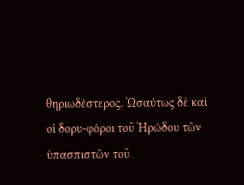θηριωδέστερος. Ὡσαύτως δὲ καὶ οἱ δορυ-φόροι τοῦ Ἡρώδου τῶν ὑπασπιστῶν τοῦ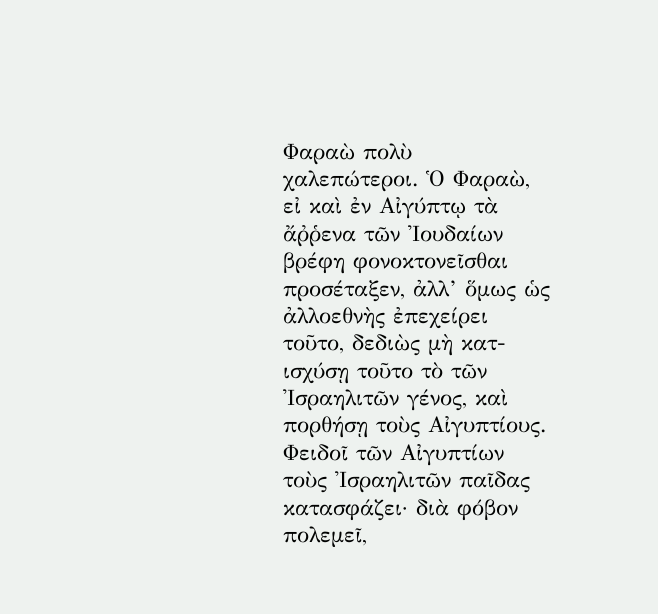Φαραὼ πολὺ χαλεπώτεροι. Ὁ Φαραὼ, εἰ καὶ ἐν Αἰγύπτῳ τὰ ἄῤῥενα τῶν Ἰουδαίων βρέφη φονοκτονεῖσθαι προσέταξεν, ἀλλ’ ὅμως ὡς ἀλλοεθνὴς ἐπεχείρει τοῦτο, δεδιὼς μὴ κατ-ισχύσῃ τοῦτο τὸ τῶν Ἰσραηλιτῶν γένος, καὶ πορθήσῃ τοὺς Αἰγυπτίους. Φειδοῖ τῶν Αἰγυπτίων τοὺς Ἰσραηλιτῶν παῖδας κατασφάζει· διὰ φόβον πολεμεῖ,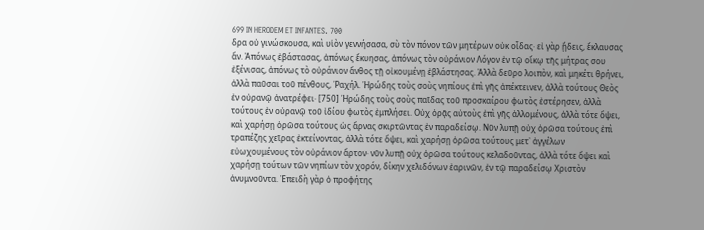699 IN HERODEM ET INFANTES. 700
δρα οὐ γινώσκουσα, καὶ υἱὸν γεννήσασα, σὺ τὸν πόνον τῶν μητέρων οὐκ οἶδας· εἰ γὰρ ᾔδεις, ἔκλαυσας ἄν. Ἀπόνως ἐβάστασας, ἀπόνως ἔκυησας, ἀπόνως τὸν οὐράνιον Λόγον ἐν τῷ οἴκῳ τῆς μήτρας σου ἐξένισας, ἀπόνως τὸ οὐράνιον ἄνθος τῇ οἰκουμένῃ ἐβλάστησας. Ἀλλὰ δεῦρο λοιπὸν, καὶ μηκέτι θρήνει, ἀλλὰ παῦσαι τοῦ πένθους, Ῥαχήλ. Ἡρώδης τοὺς σοὺς νηπίους ἐπὶ γῆς ἀπέκτεινεν, ἀλλὰ τούτους Θεὸς ἐν οὐρανῷ ἀνατρέφει· [750] Ἡρώδης τοὺς σοὺς παῖδας τοῦ προσκαίρου φωτὸς ἐστέρησεν, ἀλλὰ τούτους ἐν οὐρανῷ τοῦ ἰδίου φωτὸς ἐμπλήσει. Οὐχ ὁρᾷς αὐτοὺς ἐπὶ γῆς ἀλλομένους, ἀλλὰ τότε ὄψει, καὶ χαρήσῃ ὁρῶσα τούτους ὡς ἄρνας σκιρτῶντας ἐν παραδείσῳ. Νῦν λυπῇ οὐχ ὁρῶσα τούτους ἐπὶ τραπέζης χεῖρας ἐκτείνοντας, ἀλλὰ τότε ὄψει, καὶ χαρήσῃ ὁρῶσα τούτους μετ᾿ ἀγγέλων εὐωχουμένους τὸν οὐράνιον ἄρτον· νῦν λυπῇ οὐχ ὁρῶσα τούτους κελαδοῦντας, ἀλλὰ τότε ὄψει καὶ χαρήσῃ τούτων τῶν νηπίων τὸν χορόν, δίκην χελιδόνων ἐαρινῶν, ἐν τῷ παραδείσῳ Χριστὸν ἀνυμνοῦντα. Ἐπειδὴ γὰρ ὁ προφήτης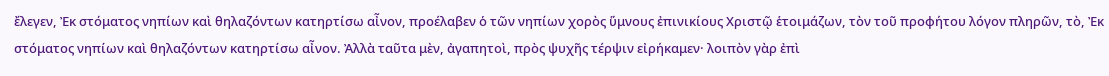ἔλεγεν, Ἐκ στόματος νηπίων καὶ θηλαζόντων κατηρτίσω αἶνον, προέλαβεν ὁ τῶν νηπίων χορὸς ὕμνους ἐπινικίους Χριστῷ ἑτοιμάζων, τὸν τοῦ προφήτου λόγον πληρῶν, τὸ, Ἐκ στόματος νηπίων καὶ θηλαζόντων κατηρτίσω αἶνον. Ἀλλὰ ταῦτα μὲν, ἀγαπητοὶ, πρὸς ψυχῆς τέρψιν εἰρήκαμεν· λοιπὸν γὰρ ἐπὶ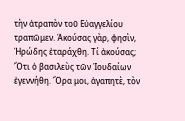τὴν ἀτραπὸν τοῦ Εὐαγγελίου τραπῶμεν. Ἀκούσας γὰρ, φησὶν, Ἡρώδης ἐταράχθη. Τί ἀκούσας; Ὅτι ὁ βασιλεὺς τῶν Ἰουδαίων ἐγεννήθη. Ὅρα μοι, ἀγαπητὲ, τὸν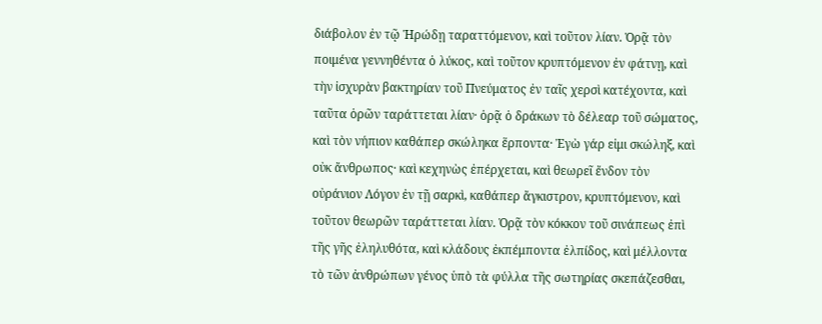διάβολον ἐν τῷ Ἡρώδῃ ταραττόμενον, καὶ τοῦτον λίαν. Ὁρᾷ τὸν ποιμένα γεννηθέντα ὁ λύκος, καὶ τοῦτον κρυπτόμενον ἐν φάτνῃ, καὶ τὴν ἰσχυρὰν βακτηρίαν τοῦ Πνεύματος ἐν ταῖς χερσὶ κατέχοντα, καὶ ταῦτα ὁρῶν ταράττεται λίαν· ὁρᾷ ὁ δράκων τὸ δέλεαρ τοῦ σώματος, καὶ τὸν νήπιον καθάπερ σκώληκα ἕρποντα· Ἐγὼ γάρ εἰμι σκώληξ, καὶ οὐκ ἄνθρωπος· καὶ κεχηνὼς ἐπέρχεται, καὶ θεωρεῖ ἔνδον τὸν οὐράνιον Λόγον ἐν τῇ σαρκὶ, καθάπερ ἄγκιστρον, κρυπτόμενον, καὶ τοῦτον θεωρῶν ταράττεται λίαν. Ὁρᾷ τὸν κόκκον τοῦ σινάπεως ἐπὶ τῆς γῆς ἐληλυθότα, καὶ κλάδους ἐκπέμποντα ἐλπίδος, καὶ μέλλοντα τὸ τῶν ἀνθρώπων γένος ὑπὸ τὰ φύλλα τῆς σωτηρίας σκεπάζεσθαι,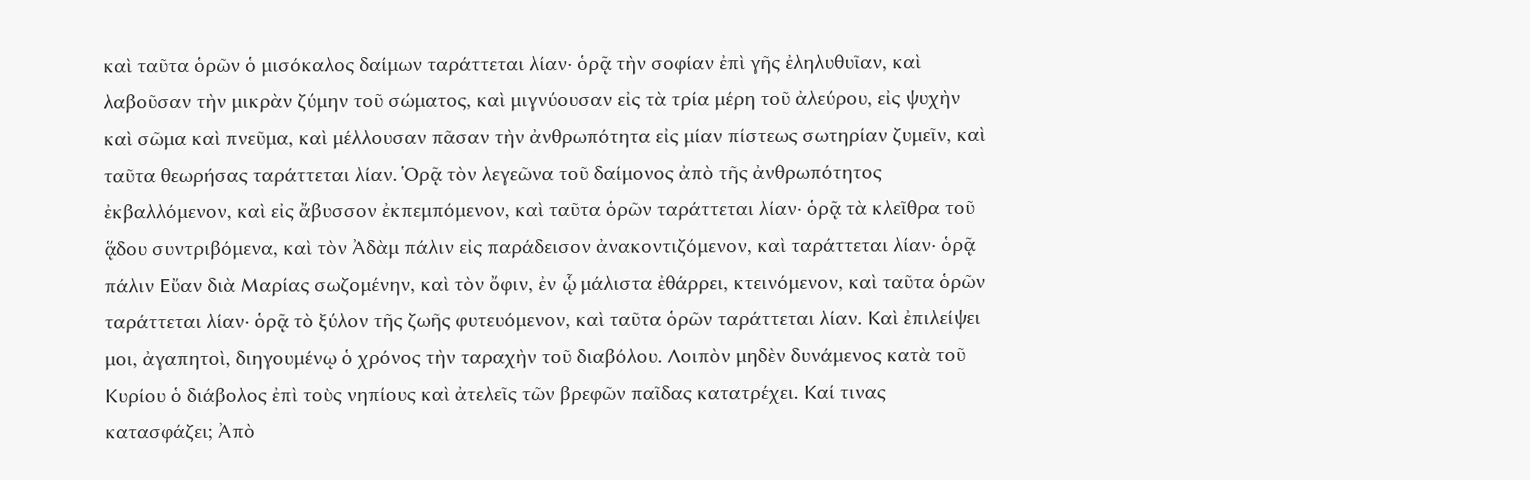καὶ ταῦτα ὁρῶν ὁ μισόκαλος δαίμων ταράττεται λίαν· ὁρᾷ τὴν σοφίαν ἐπὶ γῆς ἐληλυθυῖαν, καὶ λαβοῦσαν τὴν μικρὰν ζύμην τοῦ σώματος, καὶ μιγνύουσαν εἰς τὰ τρία μέρη τοῦ ἀλεύρου, εἰς ψυχὴν καὶ σῶμα καὶ πνεῦμα, καὶ μέλλουσαν πᾶσαν τὴν ἀνθρωπότητα εἰς μίαν πίστεως σωτηρίαν ζυμεῖν, καὶ ταῦτα θεωρήσας ταράττεται λίαν. Ὁρᾷ τὸν λεγεῶνα τοῦ δαίμονος ἀπὸ τῆς ἀνθρωπότητος ἐκβαλλόμενον, καὶ εἰς ἄβυσσον ἐκπεμπόμενον, καὶ ταῦτα ὁρῶν ταράττεται λίαν· ὁρᾷ τὰ κλεῖθρα τοῦ ᾅδου συντριβόμενα, καὶ τὸν Ἀδὰμ πάλιν εἰς παράδεισον ἀνακοντιζόμενον, καὶ ταράττεται λίαν· ὁρᾷ πάλιν Εὔαν διὰ Μαρίας σωζομένην, καὶ τὸν ὄφιν, ἐν ᾧ μάλιστα ἐθάρρει, κτεινόμενον, καὶ ταῦτα ὁρῶν ταράττεται λίαν· ὁρᾷ τὸ ξύλον τῆς ζωῆς φυτευόμενον, καὶ ταῦτα ὁρῶν ταράττεται λίαν. Καὶ ἐπιλείψει μοι, ἀγαπητοὶ, διηγουμένῳ ὁ χρόνος τὴν ταραχὴν τοῦ διαβόλου. Λοιπὸν μηδὲν δυνάμενος κατὰ τοῦ Κυρίου ὁ διάβολος ἐπὶ τοὺς νηπίους καὶ ἀτελεῖς τῶν βρεφῶν παῖδας κατατρέχει. Καί τινας κατασφάζει; Ἀπὸ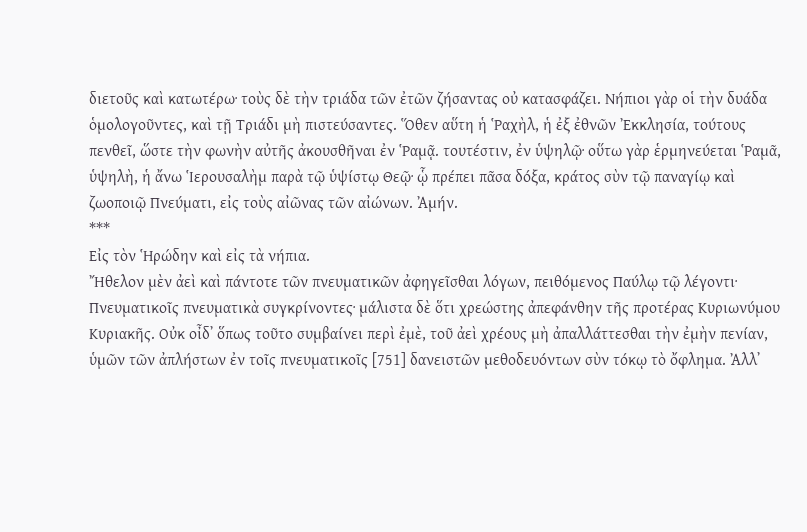διετοῦς καὶ κατωτέρω· τοὺς δὲ τὴν τριάδα τῶν ἐτῶν ζήσαντας οὐ κατασφάζει. Νήπιοι γὰρ οἱ τὴν δυάδα ὁμολογοῦντες, καὶ τῇ Τριάδι μὴ πιστεύσαντες. Ὅθεν αὕτη ἡ Ῥαχὴλ, ἡ ἐξ ἐθνῶν Ἐκκλησία, τούτους πενθεῖ, ὥστε τὴν φωνὴν αὐτῆς ἀκουσθῆναι ἐν Ῥαμᾷ. τουτέστιν, ἐν ὑψηλῷ· οὕτω γὰρ ἑρμηνεύεται Ῥαμᾶ, ὑψηλὴ, ἡ ἄνω Ἱερουσαλὴμ παρὰ τῷ ὑψίστῳ Θεῷ· ᾧ πρέπει πᾶσα δόξα, κράτος σὺν τῷ παναγίῳ καὶ ζωοποιῷ Πνεύματι, εἰς τοὺς αἰῶνας τῶν αἰώνων. Ἀμήν.
***
Εἰς τὸν Ἡρώδην καὶ εἰς τὰ νήπια.
Ἤθελον μὲν ἀεὶ καὶ πάντοτε τῶν πνευματικῶν ἀφηγεῖσθαι λόγων, πειθόμενος Παύλῳ τῷ λέγοντι· Πνευματικοῖς πνευματικὰ συγκρίνοντες· μάλιστα δὲ ὅτι χρεώστης ἀπεφάνθην τῆς προτέρας Κυριωνύμου Κυριακῆς. Οὐκ οἶδ᾿ ὅπως τοῦτο συμβαίνει περὶ ἐμὲ, τοῦ ἀεὶ χρέους μὴ ἀπαλλάττεσθαι τὴν ἐμὴν πενίαν, ὑμῶν τῶν ἀπλήστων ἐν τοῖς πνευματικοῖς [751] δανειστῶν μεθοδευόντων σὺν τόκῳ τὸ ὄφλημα. Ἀλλ᾿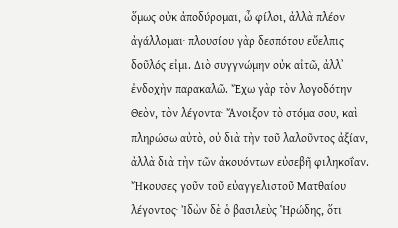ὅμως οὐκ ἀποδύρομαι, ὦ φίλοι, ἀλλὰ πλέον ἀγάλλομαι· πλουσίου γὰρ δεσπότου εὔελπις δοῦλός εἰμι. Διὸ συγγνώμην οὐκ αἰτῶ, ἀλλ᾿ ἐνδοχὴν παρακαλῶ. Ἔχω γὰρ τὸν λογοδότην Θεὸν, τὸν λέγοντα· Ἄνοιξον τὸ στόμα σου, καὶ πληρώσω αὐτὸ, οὐ διὰ τὴν τοῦ λαλοῦντος ἀξίαν, ἀλλὰ διὰ τὴν τῶν ἀκουόντων εὐσεβῆ φιληκοΐαν. Ἤκουσες γοῦν τοῦ εὐαγγελιστοῦ Ματθαίου λέγοντος· Ἰδὼν δὲ ὁ βασιλεὺς Ἡρώδης, ὅτι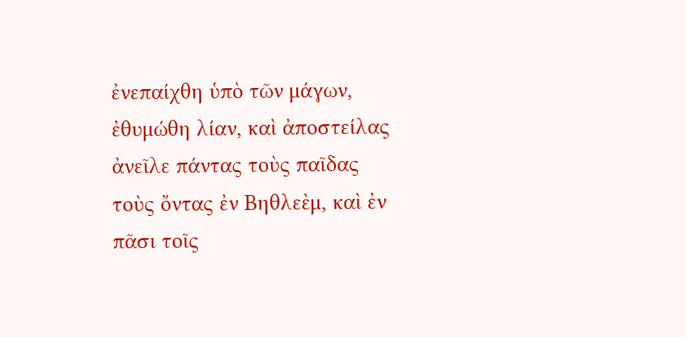ἐνεπαίχθη ὑπὸ τῶν μάγων, ἐθυμώθη λίαν, καὶ ἀποστείλας ἀνεῖλε πάντας τοὺς παῖδας τοὺς ὄντας ἐν Βηθλεὲμ, καὶ ἐν πᾶσι τοῖς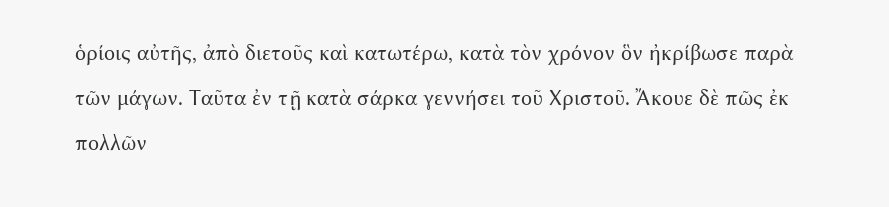ὁρίοις αὐτῆς, ἀπὸ διετοῦς καὶ κατωτέρω, κατὰ τὸν χρόνον ὃν ἠκρίβωσε παρὰ τῶν μάγων. Ταῦτα ἐν τῇ κατὰ σάρκα γεννήσει τοῦ Χριστοῦ. Ἄκουε δὲ πῶς ἐκ πολλῶν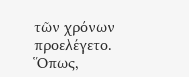τῶν χρόνων προελέγετο. Ὅπως,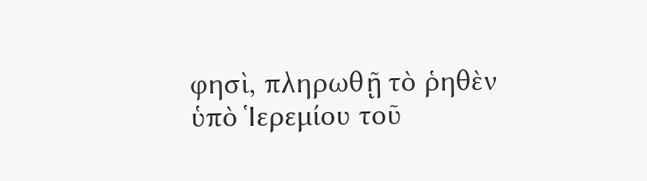φησὶ, πληρωθῇ τὸ ῥηθὲν ὑπὸ Ἱερεμίου τοῦ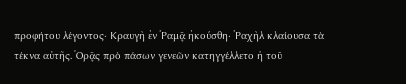προφήτου λέγοντος· Κραυγὴ ἐν Ῥαμᾷ ἠκούσθη· Ῥαχὴλ κλαίουσα τὰ τέκνα αὐτῆς. Ὁρᾷς πρὸ πάσων γενεῶν κατηγγέλλετο ἡ τοῦ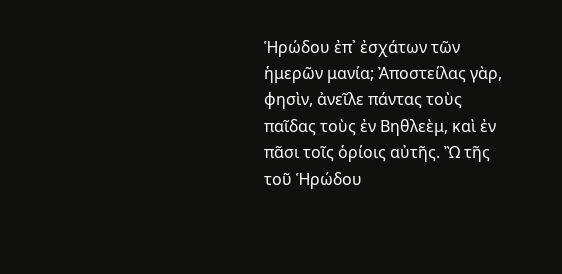Ἡρώδου ἐπ᾿ ἐσχάτων τῶν ἡμερῶν μανία; Ἀποστείλας γὰρ, φησὶν, ἀνεῖλε πάντας τοὺς παῖδας τοὺς ἐν Βηθλεὲμ, καὶ ἐν πᾶσι τοῖς ὁρίοις αὐτῆς. Ὢ τῆς τοῦ Ἡρώδου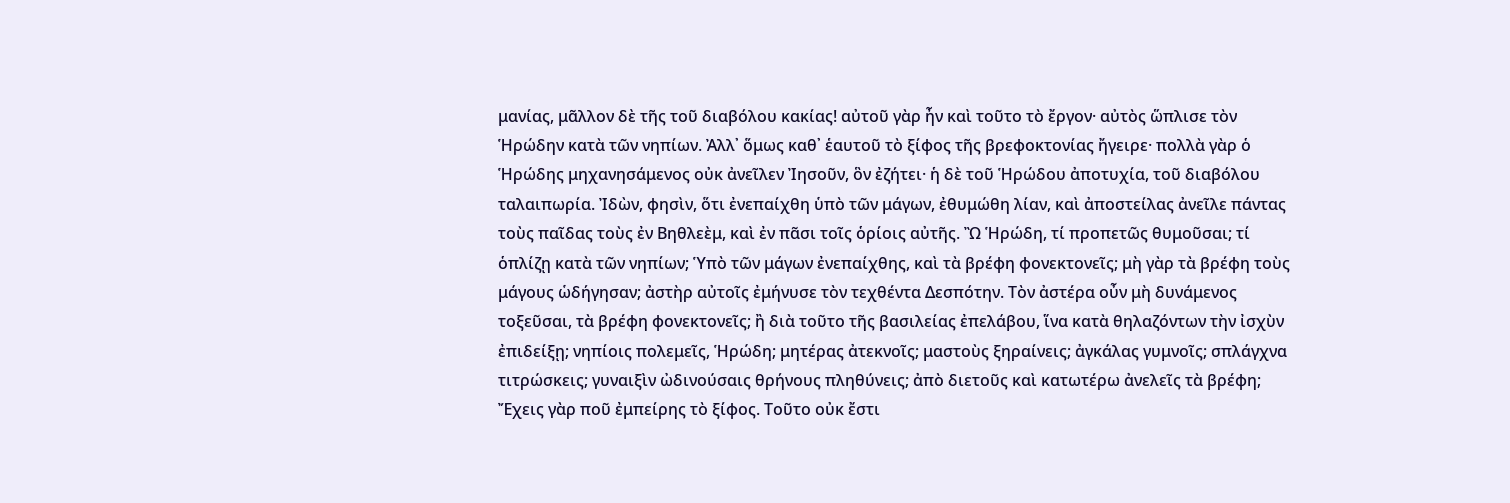μανίας, μᾶλλον δὲ τῆς τοῦ διαβόλου κακίας! αὐτοῦ γὰρ ἦν καὶ τοῦτο τὸ ἔργον· αὐτὸς ὥπλισε τὸν Ἡρώδην κατὰ τῶν νηπίων. Ἀλλ᾿ ὅμως καθ᾿ ἑαυτοῦ τὸ ξίφος τῆς βρεφοκτονίας ἤγειρε· πολλὰ γὰρ ὁ Ἡρώδης μηχανησάμενος οὐκ ἀνεῖλεν Ἰησοῦν, ὃν ἐζήτει· ἡ δὲ τοῦ Ἡρώδου ἀποτυχία, τοῦ διαβόλου ταλαιπωρία. Ἰδὼν, φησὶν, ὅτι ἐνεπαίχθη ὑπὸ τῶν μάγων, ἐθυμώθη λίαν, καὶ ἀποστείλας ἀνεῖλε πάντας τοὺς παῖδας τοὺς ἐν Βηθλεὲμ, καὶ ἐν πᾶσι τοῖς ὁρίοις αὐτῆς. Ὢ Ἡρώδη, τί προπετῶς θυμοῦσαι; τί ὁπλίζῃ κατὰ τῶν νηπίων; Ὑπὸ τῶν μάγων ἐνεπαίχθης, καὶ τὰ βρέφη φονεκτονεῖς; μὴ γὰρ τὰ βρέφη τοὺς μάγους ὡδήγησαν; ἀστὴρ αὐτοῖς ἐμήνυσε τὸν τεχθέντα Δεσπότην. Τὸν ἀστέρα οὖν μὴ δυνάμενος τοξεῦσαι, τὰ βρέφη φονεκτονεῖς; ἢ διὰ τοῦτο τῆς βασιλείας ἐπελάβου, ἵνα κατὰ θηλαζόντων τὴν ἰσχὺν ἐπιδείξῃ; νηπίοις πολεμεῖς, Ἡρώδη; μητέρας ἀτεκνοῖς; μαστοὺς ξηραίνεις; ἀγκάλας γυμνοῖς; σπλάγχνα τιτρώσκεις; γυναιξὶν ὠδινούσαις θρήνους πληθύνεις; ἀπὸ διετοῦς καὶ κατωτέρω ἀνελεῖς τὰ βρέφη; Ἔχεις γὰρ ποῦ ἐμπείρης τὸ ξίφος. Τοῦτο οὐκ ἔστι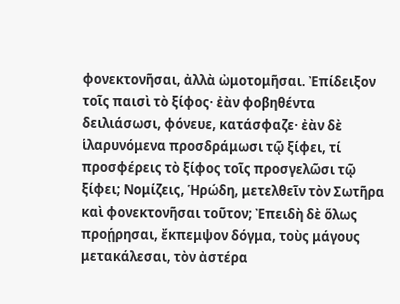φονεκτονῆσαι, ἀλλὰ ὠμοτομῆσαι. Ἐπίδειξον τοῖς παισὶ τὸ ξίφος· ἐὰν φοβηθέντα δειλιάσωσι, φόνευε, κατάσφαζε· ἐὰν δὲ ἱλαρυνόμενα προσδράμωσι τῷ ξίφει, τί προσφέρεις τὸ ξίφος τοῖς προσγελῶσι τῷ ξίφει; Νομίζεις, Ἡρώδη, μετελθεῖν τὸν Σωτῆρα καὶ φονεκτονῆσαι τοῦτον; Ἐπειδὴ δὲ ὅλως προῄρησαι, ἔκπεμψον δόγμα, τοὺς μάγους μετακάλεσαι, τὸν ἀστέρα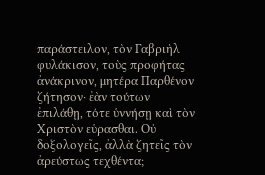παράστειλον, τὸν Γαβριὴλ φυλάκισον, τοὺς προφήτας ἀνάκρινον, μητέρα Παρθένον ζήτησον· ἐὰν τούτων ἐπιλάθῃ, τότε ὑννήσῃ καὶ τὸν Χριστὸν εὑρασθαι. Οὐ δοξολογεῖς, ἀλλὰ ζητεῖς τὸν ἀρεύστως τεχθέντα;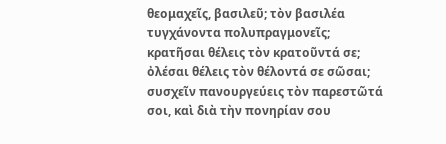θεομαχεῖς, βασιλεῦ; τὸν βασιλέα τυγχάνοντα πολυπραγμονεῖς; κρατῆσαι θέλεις τὸν κρατοῦντά σε; ὀλέσαι θέλεις τὸν θέλοντά σε σῶσαι; συσχεῖν πανουργεύεις τὸν παρεστῶτά σοι, καὶ διὰ τὴν πονηρίαν σου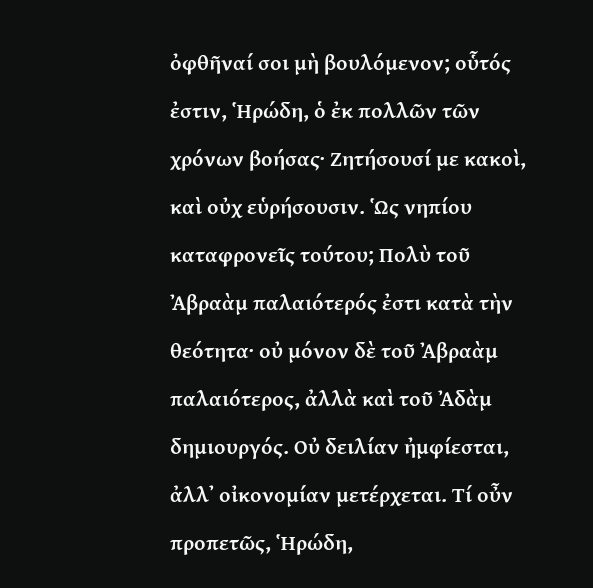ὀφθῆναί σοι μὴ βουλόμενον; οὗτός ἐστιν, Ἡρώδη, ὁ ἐκ πολλῶν τῶν χρόνων βοήσας· Ζητήσουσί με κακοὶ, καὶ οὐχ εὑρήσουσιν. Ὡς νηπίου καταφρονεῖς τούτου; Πολὺ τοῦ Ἀβραὰμ παλαιότερός ἐστι κατὰ τὴν θεότητα· οὐ μόνον δὲ τοῦ Ἀβραὰμ παλαιότερος, ἀλλὰ καὶ τοῦ Ἀδὰμ δημιουργός. Οὐ δειλίαν ἠμφίεσται, ἀλλ᾿ οἰκονομίαν μετέρχεται. Τί οὖν προπετῶς, Ἡρώδη,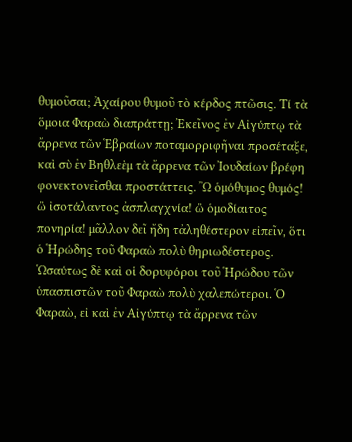θυμοῦσαι; Ἀχαίρου θυμοῦ τὸ κέρδος πτῶσις. Τί τὰ ὅμοια Φαραὼ διαπράττῃ; Ἐκεῖνος ἐν Αἰγύπτῳ τὰ ἄρρενα τῶν Ἑβραίων ποταμορριφῆναι προσέταξε, καὶ σὺ ἐν Βηθλεὲμ τὰ ἄρρενα τῶν Ἰουδαίων βρέφη φονεκτονεῖσθαι προστάττεις. Ὢ ὁμόθυμος θυμός! ὢ ἰσοτάλαντος ἀσπλαγχνία! ὢ ὁμοδίαιτος πονηρία! μᾶλλον δεῖ ἤδη τἀληθέστερον εἰπεῖν, ὅτι ὁ Ἡρώδης τοῦ Φαραὼ πολὺ θηριωδέστερος. Ὡσαύτως δὲ καὶ οἱ δορυφόροι τοῦ Ἡρώδου τῶν ὑπασπιστῶν τοῦ Φαραὼ πολὺ χαλεπώτεροι. Ὁ Φαραὼ, εἰ καὶ ἐν Αἰγύπτῳ τὰ ἄρρενα τῶν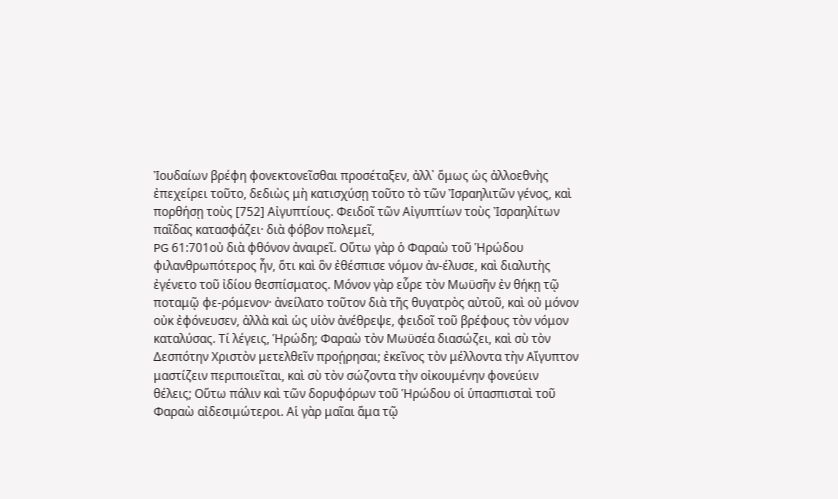Ἰουδαίων βρέφη φονεκτονεῖσθαι προσέταξεν, ἀλλ᾿ ὅμως ὡς ἀλλοεθνὴς ἐπεχείρει τοῦτο, δεδιὼς μὴ κατισχύσῃ τοῦτο τὸ τῶν Ἰσραηλιτῶν γένος, καὶ πορθήσῃ τοὺς [752] Αἰγυπτίους. Φειδοῖ τῶν Αἰγυπτίων τοὺς Ἰσραηλίτων παῖδας κατασφάζει· διὰ φόβον πολεμεῖ,
PG 61:701οὐ διὰ φθόνον ἀναιρεῖ. Οὕτω γὰρ ὁ Φαραὼ τοῦ Ἡρώδου φιλανθρωπότερος ἦν, ὅτι καὶ ὃν ἐθέσπισε νόμον ἀν-έλυσε, καὶ διαλυτὴς ἐγένετο τοῦ ἰδίου θεσπίσματος. Μόνον γὰρ εὗρε τὸν Μωϋσῆν ἐν θήκῃ τῷ ποταμῷ φε-ρόμενον· ἀνείλατο τοῦτον διὰ τῆς θυγατρὸς αὐτοῦ, καὶ οὐ μόνον οὐκ ἐφόνευσεν, ἀλλὰ καὶ ὡς υἱὸν ἀνέθρεψε, φειδοῖ τοῦ βρέφους τὸν νόμον καταλύσας. Τί λέγεις, Ἡρώδη; Φαραὼ τὸν Μωϋσέα διασώζει, καὶ σὺ τὸν Δεσπότην Χριστὸν μετελθεῖν προῄρησαι; ἐκεῖνος τὸν μέλλοντα τὴν Αἴγυπτον μαστίζειν περιποιεῖται, καὶ σὺ τὸν σώζοντα τὴν οἰκουμένην φονεύειν θέλεις; Οὕτω πάλιν καὶ τῶν δορυφόρων τοῦ Ἡρώδου οἱ ὑπασπισταὶ τοῦ Φαραὼ αἰδεσιμώτεροι. Αἱ γὰρ μαῖαι ἅμα τῷ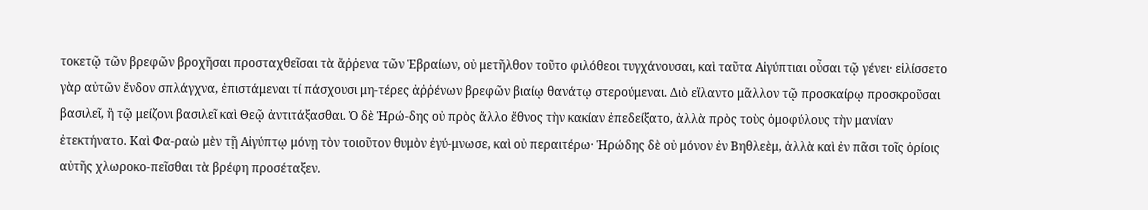τοκετῷ τῶν βρεφῶν βροχῆσαι προσταχθεῖσαι τὰ ἄῤῥενα τῶν Ἑβραίων, οὐ μετῆλθον τοῦτο φιλόθεοι τυγχάνουσαι, καὶ ταῦτα Αἰγύπτιαι οὖσαι τῷ γένει· εἱλίσσετο γὰρ αὐτῶν ἔνδον σπλάγχνα, ἐπιστάμεναι τί πάσχουσι μη-τέρες ἀῤῥένων βρεφῶν βιαίῳ θανάτῳ στερούμεναι. Διὸ εἵλαντο μᾶλλον τῷ προσκαίρῳ προσκροῦσαι βασιλεῖ, ἢ τῷ μείζονι βασιλεῖ καὶ Θεῷ ἀντιτάξασθαι. Ὁ δὲ Ἡρώ-δης οὐ πρὸς ἄλλο ἔθνος τὴν κακίαν ἐπεδείξατο, ἀλλὰ πρὸς τοὺς ὁμοφύλους τὴν μανίαν ἐτεκτήνατο. Καὶ Φα-ραὼ μὲν τῇ Αἰγύπτῳ μόνῃ τὸν τοιοῦτον θυμὸν ἐγύ-μνωσε, καὶ οὐ περαιτέρω· Ἡρώδης δὲ οὐ μόνον ἐν Βηθλεὲμ, ἀλλὰ καὶ ἐν πᾶσι τοῖς ὁρίοις αὐτῆς χλωροκο-πεῖσθαι τὰ βρέφη προσέταξεν.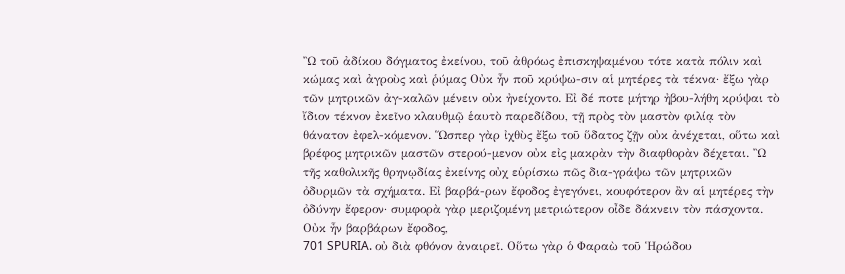Ὢ τοῦ ἀδίκου δόγματος ἐκείνου, τοῦ ἀθρόως ἐπισκηψαμένου τότε κατὰ πόλιν καὶ κώμας καὶ ἀγροὺς καὶ ῥύμας Οὐκ ἦν ποῦ κρύψω-σιν αἱ μητέρες τὰ τέκνα· ἔξω γὰρ τῶν μητρικῶν ἀγ-καλῶν μένειν οὐκ ἠνείχοντο. Εἰ δέ ποτε μήτηρ ἠβου-λήθη κρύψαι τὸ ἴδιον τέκνον ἐκεῖνο κλαυθμῷ ἑαυτὸ παρεδίδου, τῇ πρὸς τὸν μαστὸν φιλίᾳ τὸν θάνατον ἐφελ-κόμενον. Ὥσπερ γὰρ ἰχθὺς ἔξω τοῦ ὕδατος ζῇν οὐκ ἀνέχεται, οὕτω καὶ βρέφος μητρικῶν μαστῶν στερού-μενον οὐκ εἰς μακρὰν τὴν διαφθορὰν δέχεται. Ὢ τῆς καθολικῆς θρηνῳδίας ἐκείνης οὐχ εὑρίσκω πῶς δια-γράψω τῶν μητρικῶν ὀδυρμῶν τὰ σχήματα. Εἰ βαρβά-ρων ἔφοδος ἐγεγόνει, κουφότερον ἂν αἱ μητέρες τὴν ὀδύνην ἔφερον· συμφορὰ γὰρ μεριζομένη μετριώτερον οἶδε δάκνειν τὸν πάσχοντα. Οὐκ ἦν βαρβάρων ἔφοδος,
701 SPURIA. οὐ διὰ φθόνον ἀναιρεῖ. Οὕτω γὰρ ὁ Φαραὼ τοῦ Ἡρώδου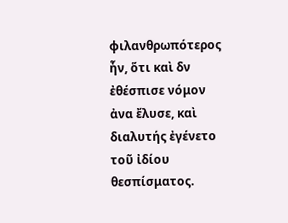φιλανθρωπότερος ἦν, ὅτι καὶ δν ἐθέσπισε νόμον ἀνα ἔλυσε, καὶ διαλυτής ἐγένετο τοῦ ἰδίου θεσπίσματος.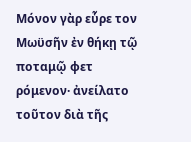Μόνον γὰρ εὗρε τον Μωϋσῆν ἐν θήκῃ τῷ ποταμῷ φετ ρόμενον· ἀνείλατο τοῦτον διὰ τῆς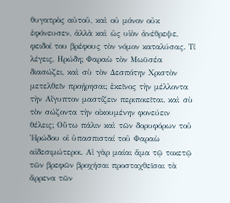θυγατρὸς αὐτοῦ, καὶ οὐ μόνον οὐκ ἐφόνευσεν, ἀλλὰ καὶ ὡς υἱὸν ἀνέθρεψε, φειδοί του βρέφους τὸν νόμον καταλύσας. Τί λέγεις, Ηρώδη; Φαραὼ τὸν Μωϋσέα διασώζει, καὶ σὺ τὸν Δεσπότην Χριστὸν μετελθεῖν προῄρησαι; ἐκεῖνος τὴν μέλλοντα τὴν Αἴγυπτον μαστίζειν περιποιεῖται. καὶ σὺ τὸν σώζοντα τὴν οἰκουμένην φονεύειν θέλεις; Οὕτω πάλιν καὶ τῶν δορυφόρων τοῦ Ἡρώδου οἱ ὑπασπισταί τοῦ Φαραὼ αἰδεσιμώτεροι. Αἱ γὰρ μαίαι ἅμα τῷ τοκετῷ τῶν βρεφῶν βροχήσαι προσταχθεῖσαι τὰ ἄρρενα τῶν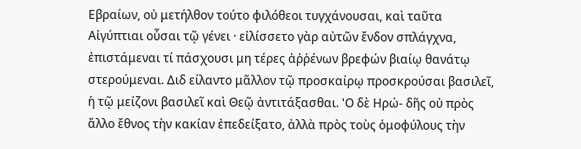Εβραίων, οὐ μετήλθον τούτο φιλόθεοι τυγχάνουσαι, καὶ ταῦτα Αἰγύπτιαι οὖσαι τῷ γένει · εἰλίσσετο γὰρ αὐτῶν ἔνδον σπλάγχνα, ἐπιστάμεναι τί πάσχουσι μη τέρες ἀῤῥένων βρεφών βιαίῳ θανάτῳ στερούμεναι. Διδ είλαντο μᾶλλον τῷ προσκαίρῳ προσκρούσαι βασιλεῖ, ἡ τῷ μείζονι βασιλεῖ καὶ Θεῷ ἀντιτάξασθαι. 'Ο δὲ Ηρώ- δῆς οὐ πρὸς ἄλλο ἔθνος τὴν κακίαν ἐπεδείξατο, ἀλλὰ πρὸς τοὺς ὁμοφύλους τὴν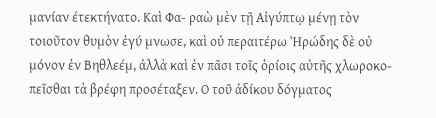μανίαν έτεκτήνατο. Καὶ Φα- ραὼ μὲν τῇ Αἰγύπτῳ μένῃ τὸν τοιοῦτον θυμὸν ἐγύ μνωσε, καὶ οὐ περαιτέρω Ἡρώδης δὲ οὐ μόνον ἐν Βηθλεέμ, ἀλλὰ καὶ ἐν πᾶσι τοῖς ὁρίοις αὐτῆς χλωροκο- πεῖσθαι τὰ βρέφη προσέταξεν. Ο τοῦ ἀδίκου δόγματος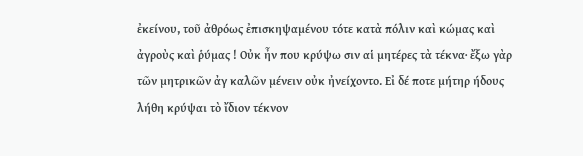ἐκείνου, τοῦ ἀθρόως ἐπισκηψαμένου τότε κατὰ πόλιν καὶ κώμας καὶ ἀγροὺς καὶ ῥύμας ! Οὐκ ἦν που κρύψω σιν αἱ μητέρες τὰ τέκνα· ἔξω γὰρ τῶν μητρικῶν ἀγ καλῶν μένειν οὐκ ἠνείχοντο. Εἰ δέ ποτε μήτηρ ήδους λήθη κρύψαι τὸ ἴδιον τέκνον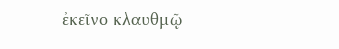ἐκεῖνο κλαυθμῷ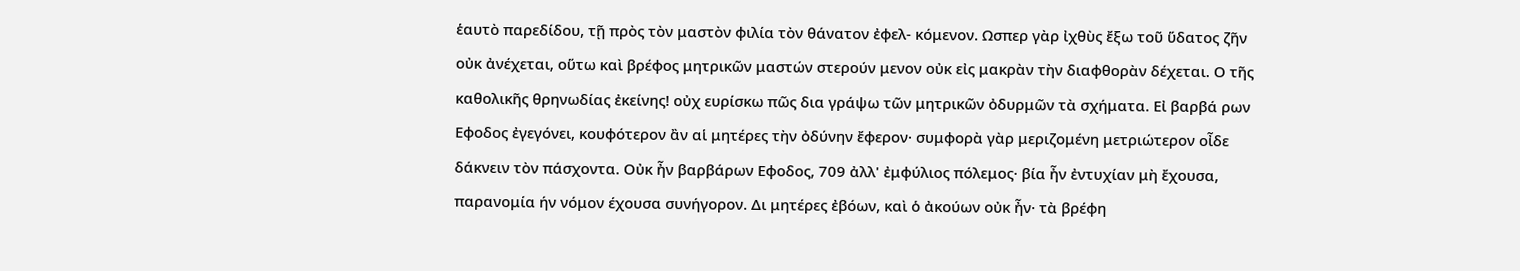ἑαυτὸ παρεδίδου, τῇ πρὸς τὸν μαστὸν φιλία τὸν θάνατον ἐφελ- κόμενον. Ωσπερ γὰρ ἰχθὺς ἔξω τοῦ ὕδατος ζῆν οὐκ ἀνέχεται, οὕτω καὶ βρέφος μητρικῶν μαστών στερούν μενον οὐκ εἰς μακρὰν τὴν διαφθορὰν δέχεται. Ο τῆς καθολικῆς θρηνωδίας ἐκείνης! οὐχ ευρίσκω πῶς δια γράψω τῶν μητρικῶν ὀδυρμῶν τὰ σχήματα. Εἰ βαρβά ρων Εφοδος ἐγεγόνει, κουφότερον ἂν αἱ μητέρες τὴν ὀδύνην ἔφερον· συμφορὰ γὰρ μεριζομένη μετριώτερον οἶδε δάκνειν τὸν πάσχοντα. Οὐκ ἦν βαρβάρων Εφοδος, 709 ἀλλ' ἐμφύλιος πόλεμος· βία ἦν ἐντυχίαν μὴ ἔχουσα, παρανομία ήν νόμον έχουσα συνήγορον. Δι μητέρες ἐβόων, καὶ ὁ ἀκούων οὐκ ἦν· τὰ βρέφη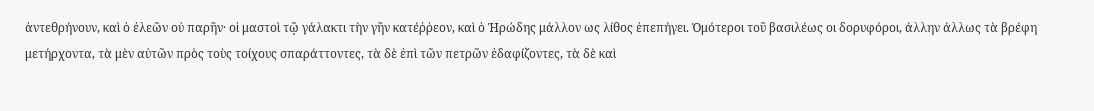ἀντεθρήνουν, καὶ ὁ ἐλεῶν οὐ παρῆν· οἱ μαστοὶ τῷ γάλακτι τὴν γῆν κατέῤῥεον, καὶ ὁ Ἡρώδης μάλλον ως λίθος ἐπεπήγει. Ὁμότεροι τοῦ βασιλέως οι δορυφόροι, άλλην άλλως τὰ βρέφη μετήρχοντα, τὰ μὲν αὐτῶν πρὸς τοὺς τοίχους σπαράττοντες, τὰ δὲ ἐπὶ τῶν πετρῶν ἐδαφίζοντες, τὰ δὲ καὶ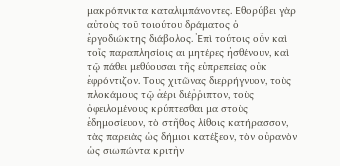μακρόπνικτα καταλιμπάνοντες. Εθορύβει γὰρ αὐτοὺς τοῦ τοιούτου δράματος ὁ ἐργοδιώκτης διάβολος. Ἐπὶ τούτοις οὖν καὶ τοῖς παραπλησίοις αι μητέρες ἠσθένουν, καὶ τῷ πάθει μεθύουσαι τῆς εὐπρεπείας οὐκ ἐφρόντιζον. Τους χιτῶνας διερρήγνυον, τοὺς πλοκάμους τῷ ἀέρι διέῤῥιπτον, τοὺς ὀφειλομένους κρύπτεσθαι μα στοὺς ἐδημοσίευον, τὸ στῆθος λίθοις κατήρασσον, τὰς παρειὰς ὡς δήμιοι κατέξεον, τὸν οὐρανὸν ὡς σιωπώντα κριτὴν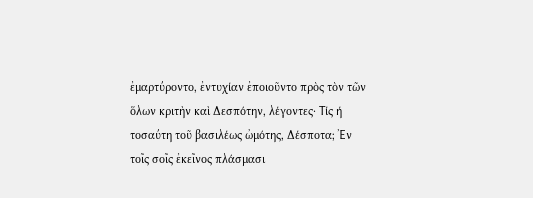ἐμαρτύροντο, ἐντυχίαν ἐποιοῦντο πρὸς τὸν τῶν ὅλων κριτὴν καὶ Δεσπότην, λέγοντες· Τίς ή τοσαύτη τοῦ βασιλέως ὠμότης, Δέσποτα; Ἐν τοῖς σοῖς ἐκεῖνος πλάσμασι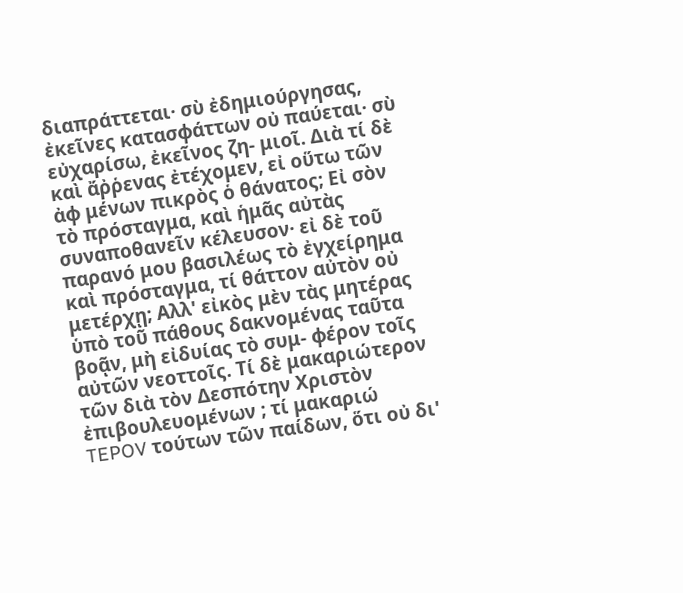διαπράττεται· σὺ ἐδημιούργησας, ἐκεῖνες κατασφάττων οὐ παύεται· σὺ εὐχαρίσω, ἐκεῖνος ζη- μιοῖ. Διὰ τί δὲ καὶ ἄῤῥενας ἐτέχομεν, εἰ οὕτω τῶν ἀφ μένων πικρὸς ὁ θάνατος; Εἰ σὸν τὸ πρόσταγμα, καὶ ἡμᾶς αὐτὰς συναποθανεῖν κέλευσον· εἰ δὲ τοῦ παρανό μου βασιλέως τὸ ἐγχείρημα καὶ πρόσταγμα, τί θάττον αὐτὸν οὐ μετέρχῃ; Αλλ' εἰκὸς μὲν τὰς μητέρας ὑπὸ τοῦ πάθους δακνομένας ταῦτα βοᾷν, μὴ εἰδυίας τὸ συμ- φέρον τοῖς αὐτῶν νεοττοῖς. Τί δὲ μακαριώτερον τῶν διὰ τὸν Δεσπότην Χριστὸν ἐπιβουλευομένων ; τί μακαριώ TEPOV τούτων τῶν παίδων, ὅτι οὐ δι'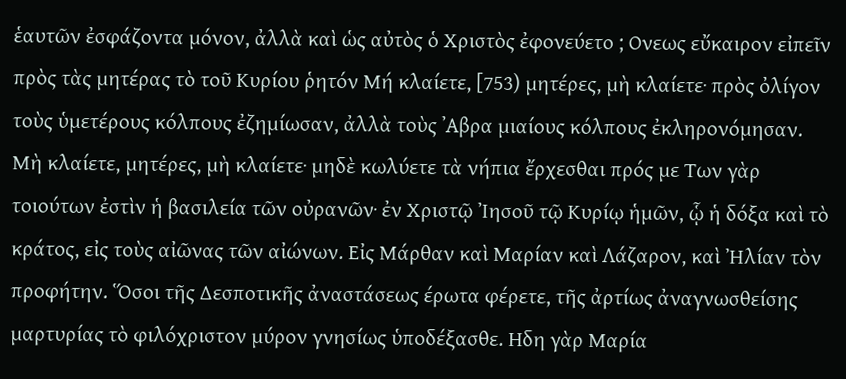ἑαυτῶν ἐσφάζοντα μόνον, ἀλλὰ καὶ ὡς αὐτὸς ὁ Χριστὸς ἐφονεύετο ; Ονεως εὔκαιρον εἰπεῖν πρὸς τὰς μητέρας τὸ τοῦ Κυρίου ῥητόν Μή κλαίετε, [753) μητέρες, μὴ κλαίετε· πρὸς ὀλίγον τοὺς ὑμετέρους κόλπους ἐζημίωσαν, ἀλλὰ τοὺς ᾿Αβρα μιαίους κόλπους ἐκληρονόμησαν. Μὴ κλαίετε, μητέρες, μὴ κλαίετε· μηδὲ κωλύετε τὰ νήπια ἔρχεσθαι πρός με Των γὰρ τοιούτων ἐστὶν ἡ βασιλεία τῶν οὐρανῶν· ἐν Χριστῷ Ἰησοῦ τῷ Κυρίῳ ἡμῶν, ᾧ ἡ δόξα καὶ τὸ κράτος, εἰς τοὺς αἰῶνας τῶν αἰώνων. Εἰς Μάρθαν καὶ Μαρίαν καὶ Λάζαρον, καὶ Ἠλίαν τὸν προφήτην. Ὅσοι τῆς Δεσποτικῆς ἀναστάσεως έρωτα φέρετε, τῆς ἀρτίως ἀναγνωσθείσης μαρτυρίας τὸ φιλόχριστον μύρον γνησίως ὑποδέξασθε. Ηδη γὰρ Μαρία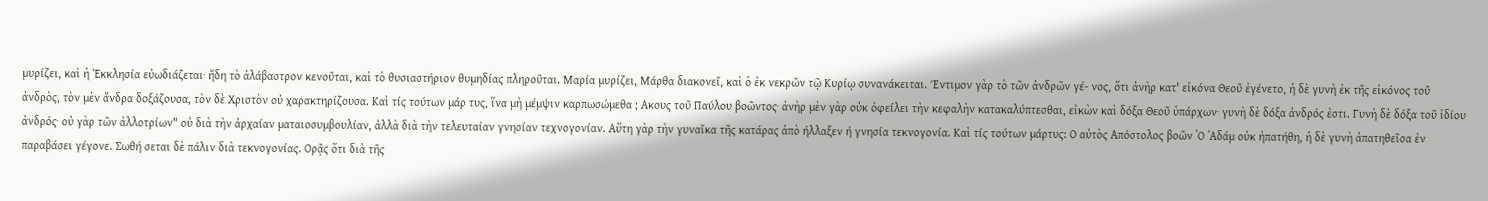μυρίζει, καὶ ἡ Ἐκκλησία εὐωδιάζεται· ἤδη τὸ ἀλάβαστρον κενοῦται, καὶ τὸ θυσιαστήριον θυμηδίας πληροῦται. Μαρία μυρίζει, Μάρθα διακονεῖ, καὶ ὁ ἐκ νεκρῶν τῷ Κυρίῳ συνανάκειται. Έντιμον γὰρ τὸ τῶν ἀνδρῶν γέ- νος, ὅτι ἀνὴρ κατ' εἰκόνα Θεοῦ ἐγένετο, ἡ δὲ γυνὴ ἐκ τῆς εἰκόνος τοῦ ἀνδρὸς, τὸν μὲν ἄνδρα δοξάζουσα, τὸν δὲ Χριστὸν οὐ χαρακτηρίζουσα. Καὶ τίς τούτων μάρ τυς, ἵνα μὴ μέμψιν καρπωσώμεθα ; Ακους τοῦ Παύλου βοῶντος· ἀνὴρ μὲν γὰρ οὐκ ὀφείλει τὴν κεφαλὴν κατακαλύπτεσθαι, εἰκὼν καὶ δόξα Θεοῦ ὑπάρχων· γυνὴ δὲ δόξα ἀνδρός ἐστι. Γυνὴ δὲ δόξα τοῦ ἰδίου ἀνδρός· οὐ γὰρ τῶν ἀλλοτρίων" οὐ διὰ τὴν ἀρχαίαν ματαιοσυμβουλίαν, ἀλλὰ διὰ τὴν τελευταίαν γνησίαν τεχνογονίαν. Αὕτη γὰρ τὴν γυναῖκα τῆς κατάρας ἀπὸ ήλλαξεν ή γνησία τεκνογονία. Καὶ τίς τούτων μάρτυς: Ο αὐτὸς Απόστολος βοῶν ῾Ο ᾿Αδάμ οὐκ ἠπατήθη, ἡ δὲ γυνὴ ἀπατηθεῖσα ἐν παραβάσει γέγονε. Σωθή σεται δὲ πάλιν διὰ τεκνογονίας. Ορᾷς ὅτι διὰ τῆς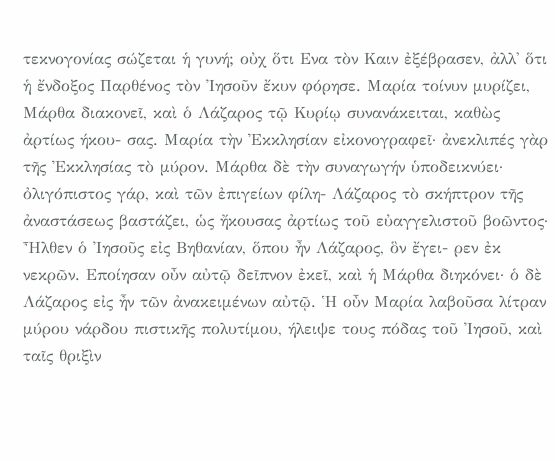τεκνογονίας σώζεται ἡ γυνή; οὐχ ὅτι Ενα τὸν Καιν ἐξέβρασεν, ἀλλ' ὅτι ἡ ἔνδοξος Παρθένος τὸν Ἰησοῦν ἔκυν φόρησε. Μαρία τοίνυν μυρίζει, Μάρθα διακονεῖ, καὶ ὁ Λάζαρος τῷ Κυρίῳ συνανάκειται, καθὼς ἀρτίως ήκου- σας. Μαρία τὴν Ἐκκλησίαν εἰκονογραφεῖ· ἀνεκλιπές γὰρ τῆς Ἐκκλησίας τὸ μύρον. Μάρθα δὲ τὴν συναγωγήν ὑποδεικνύει· ὀλιγόπιστος γάρ, καὶ τῶν ἐπιγείων φίλη- Λάζαρος τὸ σκήπτρον τῆς ἀναστάσεως βαστάζει, ὡς ἤκουσας ἀρτίως τοῦ εὐαγγελιστοῦ βοῶντος· Ἦλθεν ὁ Ἰησοῦς εἰς Βηθανίαν, ὅπου ἦν Λάζαρος, ὃν ἔγει- ρεν ἐκ νεκρῶν. Εποίησαν οὖν αὐτῷ δεῖπνον ἐκεῖ, καὶ ἡ Μάρθα διηκόνει· ὁ δὲ Λάζαρος εἰς ἦν τῶν ἀνακειμένων αὐτῷ. Ἡ οὖν Μαρία λαβοῦσα λίτραν μύρου νάρδου πιστικῆς πολυτίμου, ήλειψε τους πόδας τοῦ Ἰησοῦ, καὶ ταῖς θριξὶν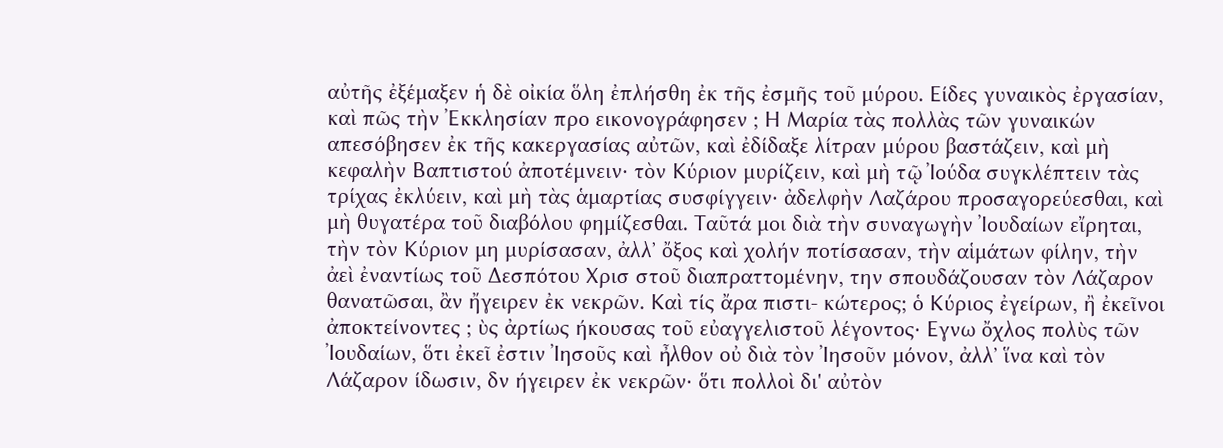αὐτῆς ἐξέμαξεν ἡ δὲ οἰκία ὅλη ἐπλήσθη ἐκ τῆς ἐσμῆς τοῦ μύρου. Είδες γυναικὸς ἐργασίαν, καὶ πῶς τὴν Ἐκκλησίαν προ εικονογράφησεν ; Η Μαρία τὰς πολλὰς τῶν γυναικών απεσόβησεν ἐκ τῆς κακεργασίας αὐτῶν, καὶ ἐδίδαξε λίτραν μύρου βαστάζειν, καὶ μὴ κεφαλὴν Βαπτιστού ἀποτέμνειν· τὸν Κύριον μυρίζειν, καὶ μὴ τῷ Ἰούδα συγκλέπτειν τὰς τρίχας ἐκλύειν, καὶ μὴ τὰς ἁμαρτίας συσφίγγειν· ἀδελφὴν Λαζάρου προσαγορεύεσθαι, καὶ μὴ θυγατέρα τοῦ διαβόλου φημίζεσθαι. Ταῦτά μοι διὰ τὴν συναγωγὴν Ἰουδαίων εἴρηται, τὴν τὸν Κύριον μη μυρίσασαν, ἀλλ᾽ ὄξος καὶ χολήν ποτίσασαν, τὴν αἱμάτων φίλην, τὴν ἀεὶ ἐναντίως τοῦ Δεσπότου Χρισ στοῦ διαπραττομένην, την σπουδάζουσαν τὸν Λάζαρον θανατῶσαι, ἂν ἤγειρεν ἐκ νεκρῶν. Καὶ τίς ἄρα πιστι- κώτερος; ὁ Κύριος ἐγείρων, ἢ ἐκεῖνοι ἀποκτείνοντες ; ὺς ἀρτίως ήκουσας τοῦ εὐαγγελιστοῦ λέγοντος· Εγνω ὄχλος πολὺς τῶν Ἰουδαίων, ὅτι ἐκεῖ ἐστιν Ἰησοῦς καὶ ἦλθον οὐ διὰ τὸν Ἰησοῦν μόνον, ἀλλ᾽ ἵνα καὶ τὸν Λάζαρον ίδωσιν, δν ήγειρεν ἐκ νεκρῶν· ὅτι πολλοὶ δι' αὐτὸν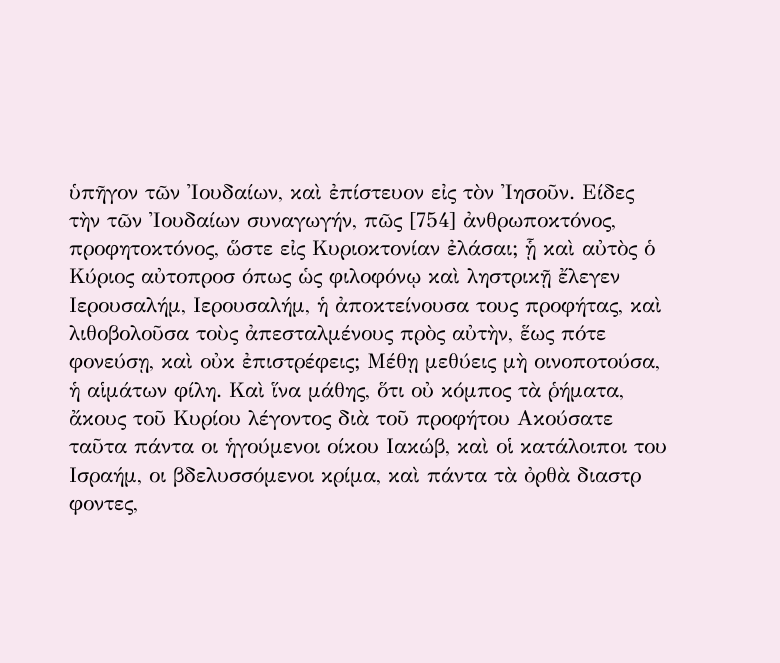ὑπῆγον τῶν Ἰουδαίων, καὶ ἐπίστευον εἰς τὸν Ἰησοῦν. Είδες τὴν τῶν Ἰουδαίων συναγωγήν, πῶς [754] ἀνθρωποκτόνος, προφητοκτόνος, ὥστε εἰς Κυριοκτονίαν ἐλάσαι; ᾗ καὶ αὐτὸς ὁ Κύριος αὐτοπροσ όπως ὡς φιλοφόνῳ καὶ ληστρικῇ ἔλεγεν Ιερουσαλήμ, Ιερουσαλήμ, ἡ ἀποκτείνουσα τους προφήτας, καὶ λιθοβολοῦσα τοὺς ἀπεσταλμένους πρὸς αὐτὴν, ἕως πότε φονεύσῃ, καὶ οὐκ ἐπιστρέφεις; Μέθῃ μεθύεις μὴ οινοποτούσα, ἡ αἱμάτων φίλη. Καὶ ἵνα μάθης, ὅτι οὐ κόμπος τὰ ῥήματα, ἄκους τοῦ Κυρίου λέγοντος διὰ τοῦ προφήτου Ακούσατε ταῦτα πάντα οι ἡγούμενοι οίκου Ιακώβ, καὶ οἱ κατάλοιποι του Ισραήμ, οι βδελυσσόμενοι κρίμα, καὶ πάντα τὰ ὀρθὰ διαστρ φοντες,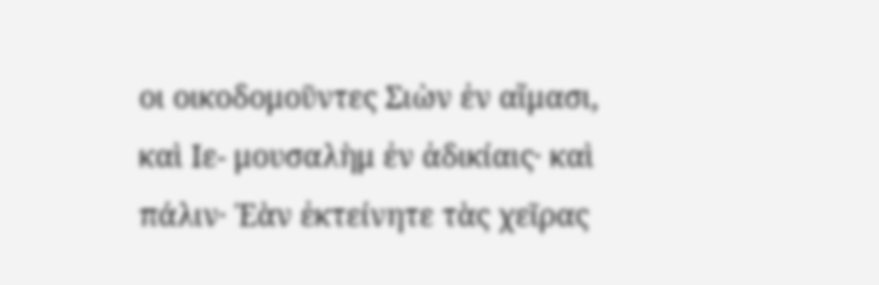οι οικοδομοῦντες Σιὼν ἐν αἵμασι, καὶ Ιε- μουσαλὴμ ἐν ἀδικίαις· καὶ πάλιν· Ἐὰν ἐκτείνητε τὰς χεῖρας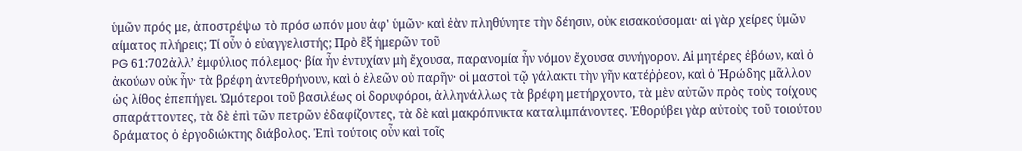ὑμῶν πρός με, ἀποστρέψω τὸ πρόσ ωπόν μου ἀφ' ὑμῶν· καὶ ἐὰν πληθύνητε τὴν δέησιν, οὐκ εισακούσομαι· αἱ γὰρ χείρες ὑμῶν αίματος πλήρεις; Τί οὖν ὁ εὐαγγελιστής; Πρὸ ἓξ ἡμερῶν τοῦ
PG 61:702ἀλλ’ ἐμφύλιος πόλεμος· βία ἦν ἐντυχίαν μὴ ἔχουσα, παρανομία ἦν νόμον ἔχουσα συνήγορον. Αἱ μητέρες ἐβόων, καὶ ὁ ἀκούων οὐκ ἦν· τὰ βρέφη ἀντεθρήνουν, καὶ ὁ ἐλεῶν οὐ παρῆν· οἱ μαστοὶ τῷ γάλακτι τὴν γῆν κατέῤῥεον, καὶ ὁ Ἡρώδης μᾶλλον ὡς λίθος ἐπεπήγει. Ὠμότεροι τοῦ βασιλέως οἱ δορυφόροι, ἀλληνάλλως τὰ βρέφη μετήρχοντο, τὰ μὲν αὐτῶν πρὸς τοὺς τοίχους σπαράττοντες, τὰ δὲ ἐπὶ τῶν πετρῶν ἐδαφίζοντες, τὰ δὲ καὶ μακρόπνικτα καταλιμπάνοντες. Ἐθορύβει γὰρ αὐτοὺς τοῦ τοιούτου δράματος ὁ ἐργοδιώκτης διάβολος. Ἐπὶ τούτοις οὖν καὶ τοῖς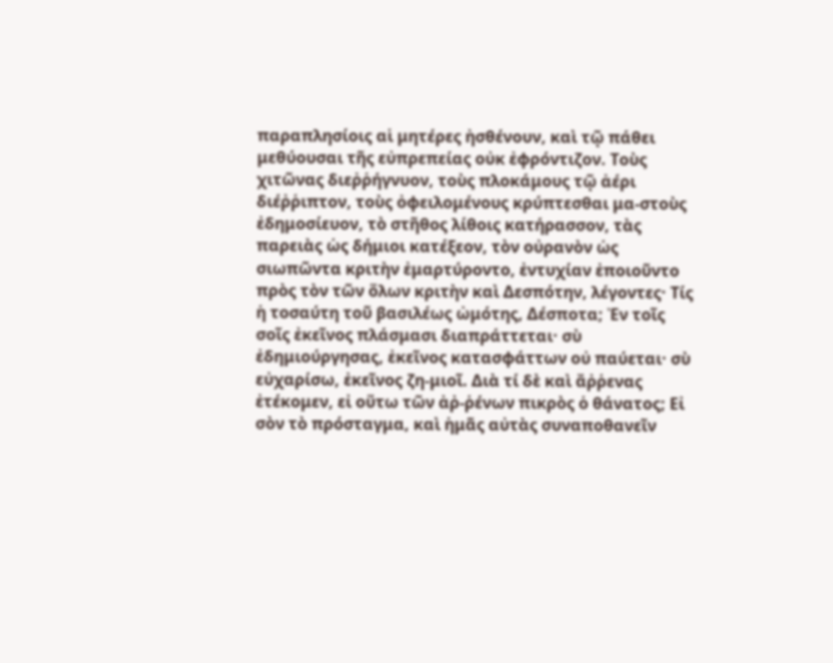παραπλησίοις αἱ μητέρες ἠσθένουν, καὶ τῷ πάθει μεθύουσαι τῆς εὐπρεπείας οὐκ ἐφρόντιζον. Τοὺς χιτῶνας διεῤῥήγνυον, τοὺς πλοκάμους τῷ ἀέρι διέῤῥιπτον, τοὺς ὀφειλομένους κρύπτεσθαι μα-στοὺς ἐδημοσίευον, τὸ στῆθος λίθοις κατήρασσον, τὰς παρειὰς ὡς δήμιοι κατέξεον, τὸν οὐρανὸν ὡς σιωπῶντα κριτὴν ἐμαρτύροντο, ἐντυχίαν ἐποιοῦντο πρὸς τὸν τῶν ὅλων κριτὴν καὶ Δεσπότην, λέγοντες· Τίς ἡ τοσαύτη τοῦ βασιλέως ὠμότης, Δέσποτα; Ἐν τοῖς σοῖς ἐκεῖνος πλάσμασι διαπράττεται· σὺ ἐδημιούργησας, ἐκεῖνος κατασφάττων οὐ παύεται· σὺ εὐχαρίσω, ἐκεῖνος ζη-μιοῖ. Διὰ τί δὲ καὶ ἄῤῥενας ἐτέκομεν, εἰ οὕτω τῶν ἀῤ-ῥένων πικρὸς ὁ θάνατος; Εἰ σὸν τὸ πρόσταγμα, καὶ ἡμᾶς αὐτὰς συναποθανεῖν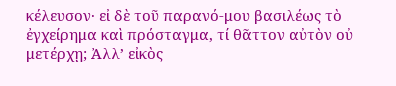κέλευσον· εἰ δὲ τοῦ παρανό-μου βασιλέως τὸ ἐγχείρημα καὶ πρόσταγμα, τί θᾶττον αὐτὸν οὐ μετέρχῃ; Ἀλλ’ εἰκὸς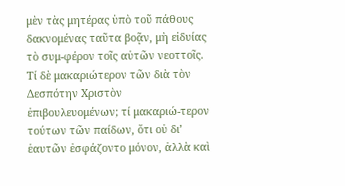μὲν τὰς μητέρας ὑπὸ τοῦ πάθους δακνομένας ταῦτα βοᾷν, μὴ εἰδυίας τὸ συμ-φέρον τοῖς αὐτῶν νεοττοῖς. Τί δὲ μακαριώτερον τῶν διὰ τὸν Δεσπότην Χριστὸν ἐπιβουλευομένων; τί μακαριώ-τερον τούτων τῶν παίδων, ὅτι οὐ δι’ ἑαυτῶν ἐσφάζοντο μόνον, ἀλλὰ καὶ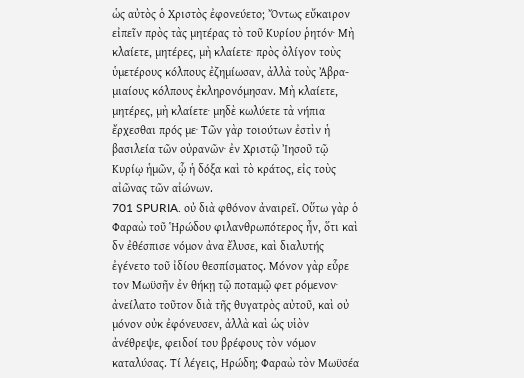ὡς αὐτὸς ὁ Χριστὸς ἐφονεύετο; Ὄντως εὔκαιρον εἰπεῖν πρὸς τὰς μητέρας τὸ τοῦ Κυρίου ῥητόν· Μὴ κλαίετε, μητέρες, μὴ κλαίετε· πρὸς ὀλίγον τοὺς ὑμετέρους κόλπους ἐζημίωσαν, ἀλλὰ τοὺς Ἀβρα-μιαίους κόλπους ἐκληρονόμησαν. Μὴ κλαίετε, μητέρες, μὴ κλαίετε· μηδὲ κωλύετε τὰ νήπια ἔρχεσθαι πρός με· Τῶν γὰρ τοιούτων ἐστὶν ἡ βασιλεία τῶν οὐρανῶν· ἐν Χριστῷ Ἰησοῦ τῷ Κυρίῳ ἡμῶν, ᾧ ἡ δόξα καὶ τὸ κράτος, εἰς τοὺς αἰῶνας τῶν αἰώνων.
701 SPURIA. οὐ διὰ φθόνον ἀναιρεῖ. Οὕτω γὰρ ὁ Φαραὼ τοῦ Ἡρώδου φιλανθρωπότερος ἦν, ὅτι καὶ δν ἐθέσπισε νόμον ἀνα ἔλυσε, καὶ διαλυτής ἐγένετο τοῦ ἰδίου θεσπίσματος. Μόνον γὰρ εὗρε τον Μωϋσῆν ἐν θήκῃ τῷ ποταμῷ φετ ρόμενον· ἀνείλατο τοῦτον διὰ τῆς θυγατρὸς αὐτοῦ, καὶ οὐ μόνον οὐκ ἐφόνευσεν, ἀλλὰ καὶ ὡς υἱὸν ἀνέθρεψε, φειδοί του βρέφους τὸν νόμον καταλύσας. Τί λέγεις, Ηρώδη; Φαραὼ τὸν Μωϋσέα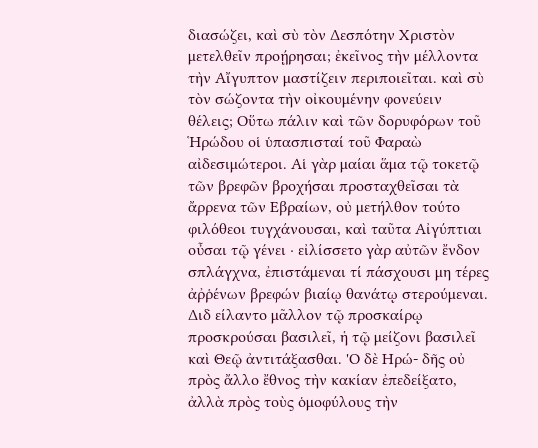διασώζει, καὶ σὺ τὸν Δεσπότην Χριστὸν μετελθεῖν προῄρησαι; ἐκεῖνος τὴν μέλλοντα τὴν Αἴγυπτον μαστίζειν περιποιεῖται. καὶ σὺ τὸν σώζοντα τὴν οἰκουμένην φονεύειν θέλεις; Οὕτω πάλιν καὶ τῶν δορυφόρων τοῦ Ἡρώδου οἱ ὑπασπισταί τοῦ Φαραὼ αἰδεσιμώτεροι. Αἱ γὰρ μαίαι ἅμα τῷ τοκετῷ τῶν βρεφῶν βροχήσαι προσταχθεῖσαι τὰ ἄρρενα τῶν Εβραίων, οὐ μετήλθον τούτο φιλόθεοι τυγχάνουσαι, καὶ ταῦτα Αἰγύπτιαι οὖσαι τῷ γένει · εἰλίσσετο γὰρ αὐτῶν ἔνδον σπλάγχνα, ἐπιστάμεναι τί πάσχουσι μη τέρες ἀῤῥένων βρεφών βιαίῳ θανάτῳ στερούμεναι. Διδ είλαντο μᾶλλον τῷ προσκαίρῳ προσκρούσαι βασιλεῖ, ἡ τῷ μείζονι βασιλεῖ καὶ Θεῷ ἀντιτάξασθαι. 'Ο δὲ Ηρώ- δῆς οὐ πρὸς ἄλλο ἔθνος τὴν κακίαν ἐπεδείξατο, ἀλλὰ πρὸς τοὺς ὁμοφύλους τὴν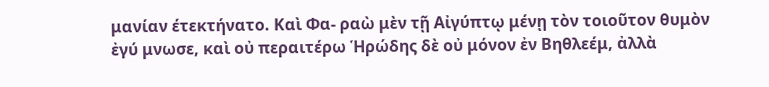μανίαν έτεκτήνατο. Καὶ Φα- ραὼ μὲν τῇ Αἰγύπτῳ μένῃ τὸν τοιοῦτον θυμὸν ἐγύ μνωσε, καὶ οὐ περαιτέρω Ἡρώδης δὲ οὐ μόνον ἐν Βηθλεέμ, ἀλλὰ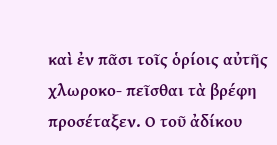καὶ ἐν πᾶσι τοῖς ὁρίοις αὐτῆς χλωροκο- πεῖσθαι τὰ βρέφη προσέταξεν. Ο τοῦ ἀδίκου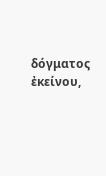δόγματος ἐκείνου,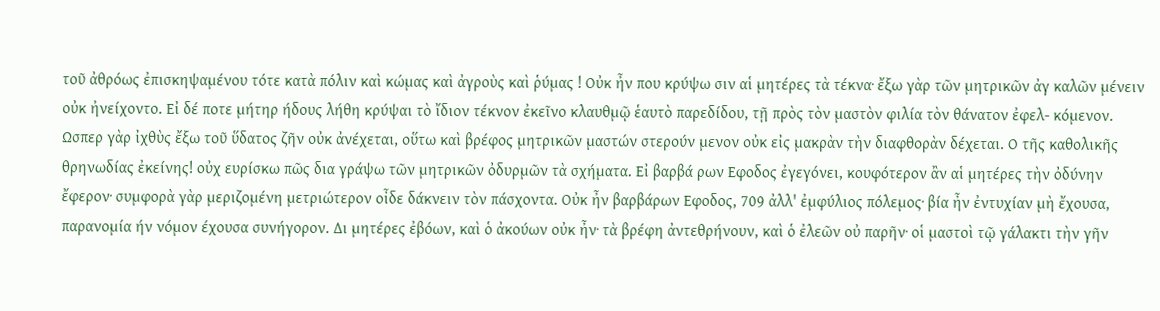τοῦ ἀθρόως ἐπισκηψαμένου τότε κατὰ πόλιν καὶ κώμας καὶ ἀγροὺς καὶ ῥύμας ! Οὐκ ἦν που κρύψω σιν αἱ μητέρες τὰ τέκνα· ἔξω γὰρ τῶν μητρικῶν ἀγ καλῶν μένειν οὐκ ἠνείχοντο. Εἰ δέ ποτε μήτηρ ήδους λήθη κρύψαι τὸ ἴδιον τέκνον ἐκεῖνο κλαυθμῷ ἑαυτὸ παρεδίδου, τῇ πρὸς τὸν μαστὸν φιλία τὸν θάνατον ἐφελ- κόμενον. Ωσπερ γὰρ ἰχθὺς ἔξω τοῦ ὕδατος ζῆν οὐκ ἀνέχεται, οὕτω καὶ βρέφος μητρικῶν μαστών στερούν μενον οὐκ εἰς μακρὰν τὴν διαφθορὰν δέχεται. Ο τῆς καθολικῆς θρηνωδίας ἐκείνης! οὐχ ευρίσκω πῶς δια γράψω τῶν μητρικῶν ὀδυρμῶν τὰ σχήματα. Εἰ βαρβά ρων Εφοδος ἐγεγόνει, κουφότερον ἂν αἱ μητέρες τὴν ὀδύνην ἔφερον· συμφορὰ γὰρ μεριζομένη μετριώτερον οἶδε δάκνειν τὸν πάσχοντα. Οὐκ ἦν βαρβάρων Εφοδος, 709 ἀλλ' ἐμφύλιος πόλεμος· βία ἦν ἐντυχίαν μὴ ἔχουσα, παρανομία ήν νόμον έχουσα συνήγορον. Δι μητέρες ἐβόων, καὶ ὁ ἀκούων οὐκ ἦν· τὰ βρέφη ἀντεθρήνουν, καὶ ὁ ἐλεῶν οὐ παρῆν· οἱ μαστοὶ τῷ γάλακτι τὴν γῆν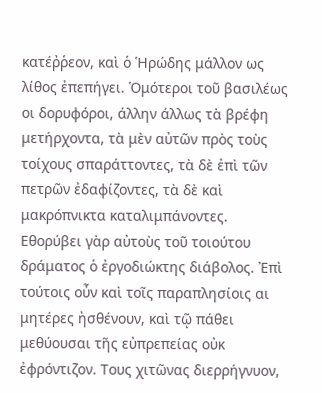κατέῤῥεον, καὶ ὁ Ἡρώδης μάλλον ως λίθος ἐπεπήγει. Ὁμότεροι τοῦ βασιλέως οι δορυφόροι, άλλην άλλως τὰ βρέφη μετήρχοντα, τὰ μὲν αὐτῶν πρὸς τοὺς τοίχους σπαράττοντες, τὰ δὲ ἐπὶ τῶν πετρῶν ἐδαφίζοντες, τὰ δὲ καὶ μακρόπνικτα καταλιμπάνοντες. Εθορύβει γὰρ αὐτοὺς τοῦ τοιούτου δράματος ὁ ἐργοδιώκτης διάβολος. Ἐπὶ τούτοις οὖν καὶ τοῖς παραπλησίοις αι μητέρες ἠσθένουν, καὶ τῷ πάθει μεθύουσαι τῆς εὐπρεπείας οὐκ ἐφρόντιζον. Τους χιτῶνας διερρήγνυον,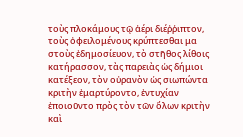τοὺς πλοκάμους τῷ ἀέρι διέῤῥιπτον, τοὺς ὀφειλομένους κρύπτεσθαι μα στοὺς ἐδημοσίευον, τὸ στῆθος λίθοις κατήρασσον, τὰς παρειὰς ὡς δήμιοι κατέξεον, τὸν οὐρανὸν ὡς σιωπώντα κριτὴν ἐμαρτύροντο, ἐντυχίαν ἐποιοῦντο πρὸς τὸν τῶν ὅλων κριτὴν καὶ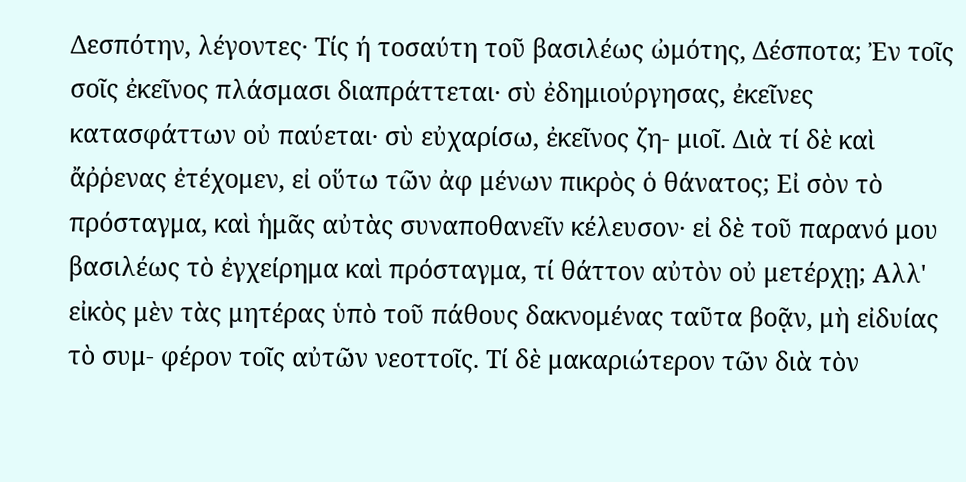Δεσπότην, λέγοντες· Τίς ή τοσαύτη τοῦ βασιλέως ὠμότης, Δέσποτα; Ἐν τοῖς σοῖς ἐκεῖνος πλάσμασι διαπράττεται· σὺ ἐδημιούργησας, ἐκεῖνες κατασφάττων οὐ παύεται· σὺ εὐχαρίσω, ἐκεῖνος ζη- μιοῖ. Διὰ τί δὲ καὶ ἄῤῥενας ἐτέχομεν, εἰ οὕτω τῶν ἀφ μένων πικρὸς ὁ θάνατος; Εἰ σὸν τὸ πρόσταγμα, καὶ ἡμᾶς αὐτὰς συναποθανεῖν κέλευσον· εἰ δὲ τοῦ παρανό μου βασιλέως τὸ ἐγχείρημα καὶ πρόσταγμα, τί θάττον αὐτὸν οὐ μετέρχῃ; Αλλ' εἰκὸς μὲν τὰς μητέρας ὑπὸ τοῦ πάθους δακνομένας ταῦτα βοᾷν, μὴ εἰδυίας τὸ συμ- φέρον τοῖς αὐτῶν νεοττοῖς. Τί δὲ μακαριώτερον τῶν διὰ τὸν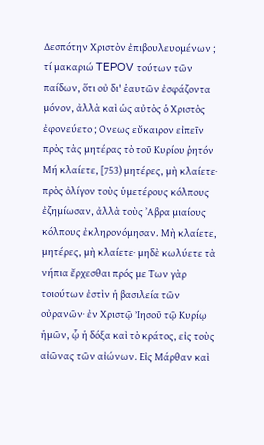Δεσπότην Χριστὸν ἐπιβουλευομένων ; τί μακαριώ TEPOV τούτων τῶν παίδων, ὅτι οὐ δι' ἑαυτῶν ἐσφάζοντα μόνον, ἀλλὰ καὶ ὡς αὐτὸς ὁ Χριστὸς ἐφονεύετο ; Ονεως εὔκαιρον εἰπεῖν πρὸς τὰς μητέρας τὸ τοῦ Κυρίου ῥητόν Μή κλαίετε, [753) μητέρες, μὴ κλαίετε· πρὸς ὀλίγον τοὺς ὑμετέρους κόλπους ἐζημίωσαν, ἀλλὰ τοὺς ᾿Αβρα μιαίους κόλπους ἐκληρονόμησαν. Μὴ κλαίετε, μητέρες, μὴ κλαίετε· μηδὲ κωλύετε τὰ νήπια ἔρχεσθαι πρός με Των γὰρ τοιούτων ἐστὶν ἡ βασιλεία τῶν οὐρανῶν· ἐν Χριστῷ Ἰησοῦ τῷ Κυρίῳ ἡμῶν, ᾧ ἡ δόξα καὶ τὸ κράτος, εἰς τοὺς αἰῶνας τῶν αἰώνων. Εἰς Μάρθαν καὶ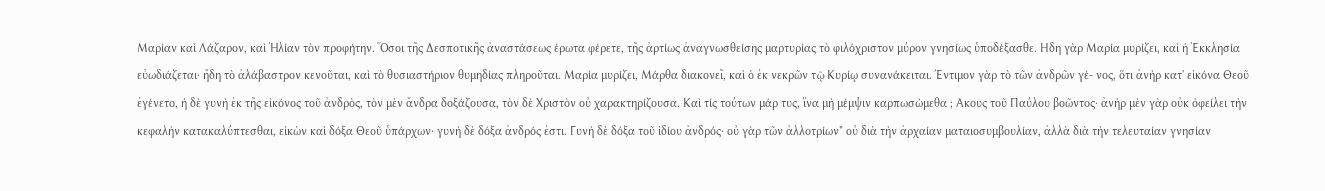Μαρίαν καὶ Λάζαρον, καὶ Ἠλίαν τὸν προφήτην. Ὅσοι τῆς Δεσποτικῆς ἀναστάσεως έρωτα φέρετε, τῆς ἀρτίως ἀναγνωσθείσης μαρτυρίας τὸ φιλόχριστον μύρον γνησίως ὑποδέξασθε. Ηδη γὰρ Μαρία μυρίζει, καὶ ἡ Ἐκκλησία εὐωδιάζεται· ἤδη τὸ ἀλάβαστρον κενοῦται, καὶ τὸ θυσιαστήριον θυμηδίας πληροῦται. Μαρία μυρίζει, Μάρθα διακονεῖ, καὶ ὁ ἐκ νεκρῶν τῷ Κυρίῳ συνανάκειται. Έντιμον γὰρ τὸ τῶν ἀνδρῶν γέ- νος, ὅτι ἀνὴρ κατ' εἰκόνα Θεοῦ ἐγένετο, ἡ δὲ γυνὴ ἐκ τῆς εἰκόνος τοῦ ἀνδρὸς, τὸν μὲν ἄνδρα δοξάζουσα, τὸν δὲ Χριστὸν οὐ χαρακτηρίζουσα. Καὶ τίς τούτων μάρ τυς, ἵνα μὴ μέμψιν καρπωσώμεθα ; Ακους τοῦ Παύλου βοῶντος· ἀνὴρ μὲν γὰρ οὐκ ὀφείλει τὴν κεφαλὴν κατακαλύπτεσθαι, εἰκὼν καὶ δόξα Θεοῦ ὑπάρχων· γυνὴ δὲ δόξα ἀνδρός ἐστι. Γυνὴ δὲ δόξα τοῦ ἰδίου ἀνδρός· οὐ γὰρ τῶν ἀλλοτρίων" οὐ διὰ τὴν ἀρχαίαν ματαιοσυμβουλίαν, ἀλλὰ διὰ τὴν τελευταίαν γνησίαν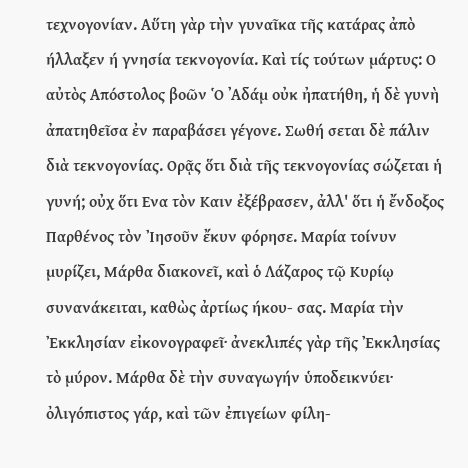τεχνογονίαν. Αὕτη γὰρ τὴν γυναῖκα τῆς κατάρας ἀπὸ ήλλαξεν ή γνησία τεκνογονία. Καὶ τίς τούτων μάρτυς: Ο αὐτὸς Απόστολος βοῶν ῾Ο ᾿Αδάμ οὐκ ἠπατήθη, ἡ δὲ γυνὴ ἀπατηθεῖσα ἐν παραβάσει γέγονε. Σωθή σεται δὲ πάλιν διὰ τεκνογονίας. Ορᾷς ὅτι διὰ τῆς τεκνογονίας σώζεται ἡ γυνή; οὐχ ὅτι Ενα τὸν Καιν ἐξέβρασεν, ἀλλ' ὅτι ἡ ἔνδοξος Παρθένος τὸν Ἰησοῦν ἔκυν φόρησε. Μαρία τοίνυν μυρίζει, Μάρθα διακονεῖ, καὶ ὁ Λάζαρος τῷ Κυρίῳ συνανάκειται, καθὼς ἀρτίως ήκου- σας. Μαρία τὴν Ἐκκλησίαν εἰκονογραφεῖ· ἀνεκλιπές γὰρ τῆς Ἐκκλησίας τὸ μύρον. Μάρθα δὲ τὴν συναγωγήν ὑποδεικνύει· ὀλιγόπιστος γάρ, καὶ τῶν ἐπιγείων φίλη-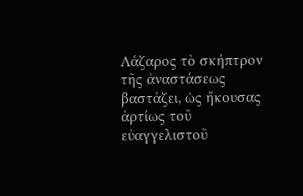Λάζαρος τὸ σκήπτρον τῆς ἀναστάσεως βαστάζει, ὡς ἤκουσας ἀρτίως τοῦ εὐαγγελιστοῦ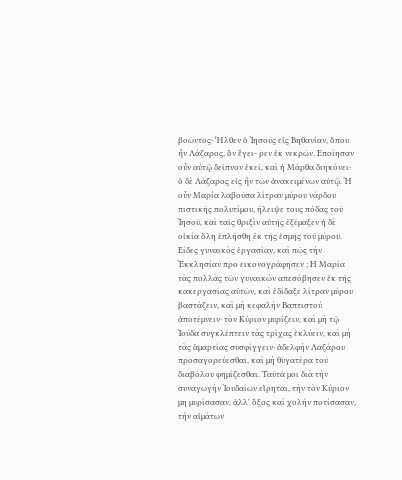βοῶντος· Ἦλθεν ὁ Ἰησοῦς εἰς Βηθανίαν, ὅπου ἦν Λάζαρος, ὃν ἔγει- ρεν ἐκ νεκρῶν. Εποίησαν οὖν αὐτῷ δεῖπνον ἐκεῖ, καὶ ἡ Μάρθα διηκόνει· ὁ δὲ Λάζαρος εἰς ἦν τῶν ἀνακειμένων αὐτῷ. Ἡ οὖν Μαρία λαβοῦσα λίτραν μύρου νάρδου πιστικῆς πολυτίμου, ήλειψε τους πόδας τοῦ Ἰησοῦ, καὶ ταῖς θριξὶν αὐτῆς ἐξέμαξεν ἡ δὲ οἰκία ὅλη ἐπλήσθη ἐκ τῆς ἐσμῆς τοῦ μύρου. Είδες γυναικὸς ἐργασίαν, καὶ πῶς τὴν Ἐκκλησίαν προ εικονογράφησεν ; Η Μαρία τὰς πολλὰς τῶν γυναικών απεσόβησεν ἐκ τῆς κακεργασίας αὐτῶν, καὶ ἐδίδαξε λίτραν μύρου βαστάζειν, καὶ μὴ κεφαλὴν Βαπτιστού ἀποτέμνειν· τὸν Κύριον μυρίζειν, καὶ μὴ τῷ Ἰούδα συγκλέπτειν τὰς τρίχας ἐκλύειν, καὶ μὴ τὰς ἁμαρτίας συσφίγγειν· ἀδελφὴν Λαζάρου προσαγορεύεσθαι, καὶ μὴ θυγατέρα τοῦ διαβόλου φημίζεσθαι. Ταῦτά μοι διὰ τὴν συναγωγὴν Ἰουδαίων εἴρηται, τὴν τὸν Κύριον μη μυρίσασαν, ἀλλ᾽ ὄξος καὶ χολήν ποτίσασαν, τὴν αἱμάτων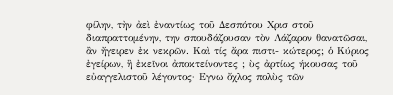φίλην, τὴν ἀεὶ ἐναντίως τοῦ Δεσπότου Χρισ στοῦ διαπραττομένην, την σπουδάζουσαν τὸν Λάζαρον θανατῶσαι, ἂν ἤγειρεν ἐκ νεκρῶν. Καὶ τίς ἄρα πιστι- κώτερος; ὁ Κύριος ἐγείρων, ἢ ἐκεῖνοι ἀποκτείνοντες ; ὺς ἀρτίως ήκουσας τοῦ εὐαγγελιστοῦ λέγοντος· Εγνω ὄχλος πολὺς τῶν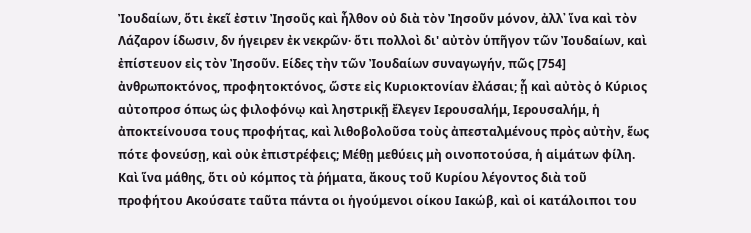Ἰουδαίων, ὅτι ἐκεῖ ἐστιν Ἰησοῦς καὶ ἦλθον οὐ διὰ τὸν Ἰησοῦν μόνον, ἀλλ᾽ ἵνα καὶ τὸν Λάζαρον ίδωσιν, δν ήγειρεν ἐκ νεκρῶν· ὅτι πολλοὶ δι' αὐτὸν ὑπῆγον τῶν Ἰουδαίων, καὶ ἐπίστευον εἰς τὸν Ἰησοῦν. Είδες τὴν τῶν Ἰουδαίων συναγωγήν, πῶς [754] ἀνθρωποκτόνος, προφητοκτόνος, ὥστε εἰς Κυριοκτονίαν ἐλάσαι; ᾗ καὶ αὐτὸς ὁ Κύριος αὐτοπροσ όπως ὡς φιλοφόνῳ καὶ ληστρικῇ ἔλεγεν Ιερουσαλήμ, Ιερουσαλήμ, ἡ ἀποκτείνουσα τους προφήτας, καὶ λιθοβολοῦσα τοὺς ἀπεσταλμένους πρὸς αὐτὴν, ἕως πότε φονεύσῃ, καὶ οὐκ ἐπιστρέφεις; Μέθῃ μεθύεις μὴ οινοποτούσα, ἡ αἱμάτων φίλη. Καὶ ἵνα μάθης, ὅτι οὐ κόμπος τὰ ῥήματα, ἄκους τοῦ Κυρίου λέγοντος διὰ τοῦ προφήτου Ακούσατε ταῦτα πάντα οι ἡγούμενοι οίκου Ιακώβ, καὶ οἱ κατάλοιποι του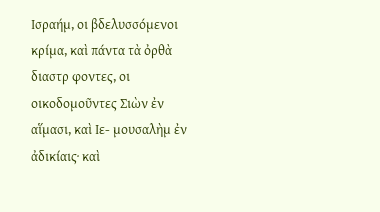Ισραήμ, οι βδελυσσόμενοι κρίμα, καὶ πάντα τὰ ὀρθὰ διαστρ φοντες, οι οικοδομοῦντες Σιὼν ἐν αἵμασι, καὶ Ιε- μουσαλὴμ ἐν ἀδικίαις· καὶ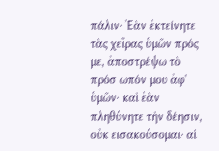πάλιν· Ἐὰν ἐκτείνητε τὰς χεῖρας ὑμῶν πρός με, ἀποστρέψω τὸ πρόσ ωπόν μου ἀφ' ὑμῶν· καὶ ἐὰν πληθύνητε τὴν δέησιν, οὐκ εισακούσομαι· αἱ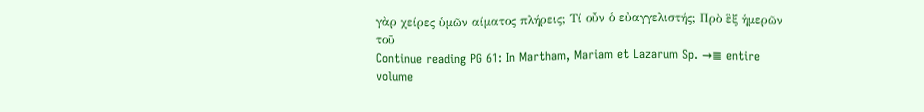γὰρ χείρες ὑμῶν αίματος πλήρεις; Τί οὖν ὁ εὐαγγελιστής; Πρὸ ἓξ ἡμερῶν τοῦ
Continue reading PG 61: In Martham, Mariam et Lazarum Sp. →≣ entire volume